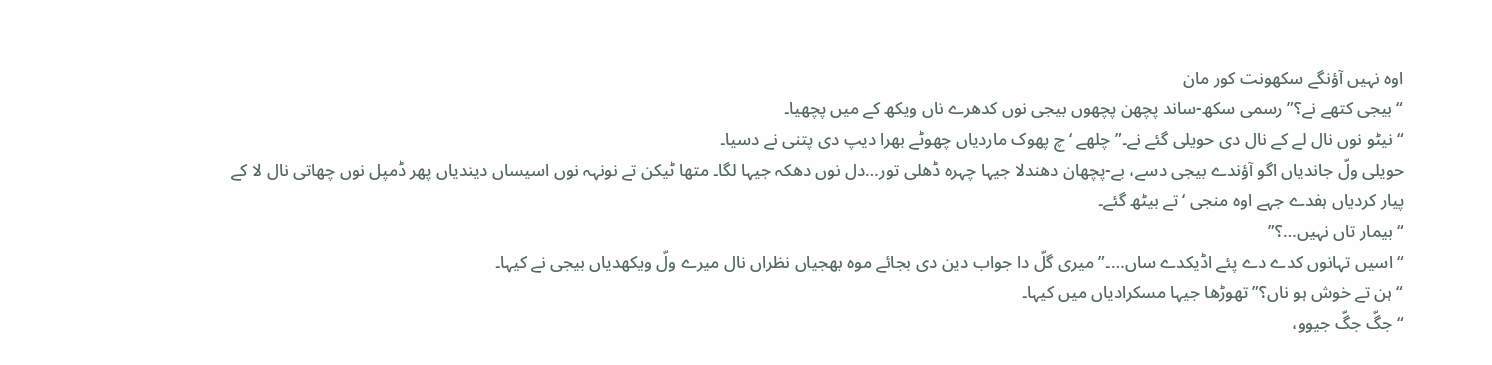اوہ نہیں آؤنگے سکھونت کور مان
“بیجی کتھے نے؟” رسمی سکھ-ساند پچھن پچھوں بیجی نوں کدھرے ناں ویکھ کے میں پچھیا۔
“نیٹو نوں نال لے کے نال دی حویلی گئے نے۔” چلھے ‘چ پھوک ماردیاں چھوٹے بھرا دیپ دی پتنی نے دسیا۔
حویلی ولّ جاندیاں اگو آؤندے بیجی دسے، بے-پچھان دھندلا جیہا چہرہ ڈھلی تور…دل نوں دھکہ جیہا لگا۔ متھا ٹیکن تے نونہہ نوں اسیساں دیندیاں پھر ڈمپل نوں چھاتی نال لا کے پیار کردیاں ہفدے جہے اوہ منجی ‘تے بیٹھ گئے۔
“بیمار تاں نہیں…؟”
“اسیں تہانوں کدے دے پئے اڈیکدے ساں…۔” میری گلّ دا جواب دین دی بجائے موہ بھجیاں نظراں نال میرے ولّ ویکھدیاں بیجی نے کیہا۔
“ہن تے خوش ہو ناں؟” تھوڑھا جیہا مسکرادیاں میں کیہا۔
“جگّ جگّ جیوو،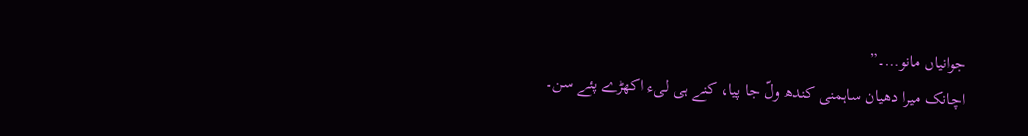جوانیاں مانو…۔”
اچانک میرا دھیان ساہمنی کندھ ولّ جا پیا، کنے ہی لیء اکھڑے پئے سن۔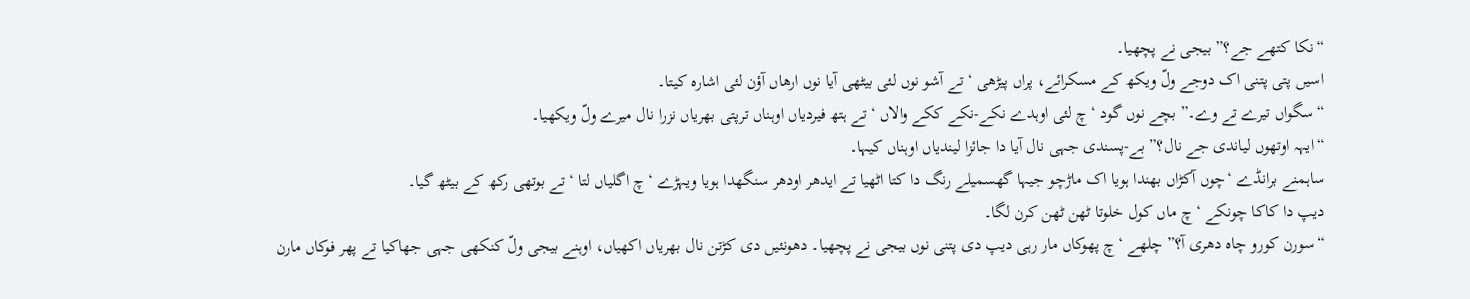“نکا کتھے جے؟” بیجی نے پچھیا۔
اسیں پتی پتنی اک دوجے ولّ ویکھ کے مسکرائے، پراں پیڑھی ‘تے آشو نوں لئی بیٹھی آیا نوں ارھاں آؤن لئی اشارہ کیتا۔
“سگواں تیرے تے وے۔” بچے نوں گود ‘چ لئی اوہدے نکے-نکے ککے والاں ‘تے ہتھ فیردیاں اوہناں ترپتی بھریاں نزرا نال میرے ولّ ویکھیا۔
“ایہہ اوتھوں لیاندی جے نال؟” بے-پسندی جہی نال آیا دا جائزا لیندیاں اوہناں کیہا۔
ساہمنے برانڈے ‘چوں آکڑاں بھندا ہویا اک ماڑچو جیہا گھسمیلے رنگ دا کتا اٹھیا تے ایدھر اودھر سنگھدا ہویا ویہڑے ‘چ اگلیاں لتا ‘تے بوتھی رکھ کے بیٹھ گیا۔
دیپ دا کاکا چونکے ‘چ ماں کول خلوتا ٹھن ٹھن کرن لگا۔
“سورن کورو چاہ دھری آ؟” چلھے ‘چ پھوکاں مار رہی دیپ دی پتنی نوں بیجی نے پچھیا۔ دھونئیں دی کڑتن نال بھریاں اکھیاں، اوہنے بیجی ولّ کنکھی جہی جھاکیا تے پھر فوکاں مارن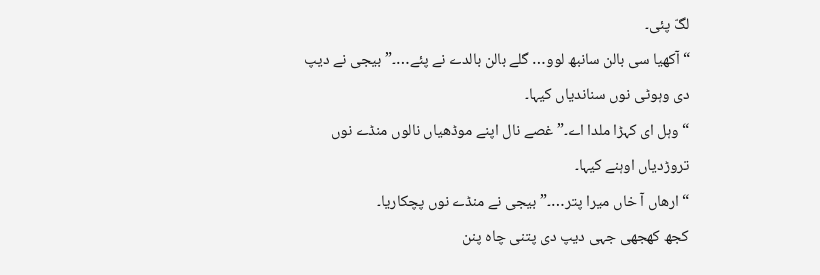لگّ پئی۔
“آکھیا سی بالن سانبھ لوو… گلے بالن بالدے نے پئے…۔” بیجی نے دیپ دی وہوٹی نوں سناندیاں کیہا۔
“وہل ای کہڑا ملدا اے۔” غصے نال اپنے موڈھیاں نالوں منڈے نوں تروڑدیاں اوہنے کیہا۔
“ارھاں آ خاں میرا پتر…۔” بیجی نے منڈے نوں پچکاریا۔
کجھ کھجھی جہی دیپ دی پتنی چاہ پنن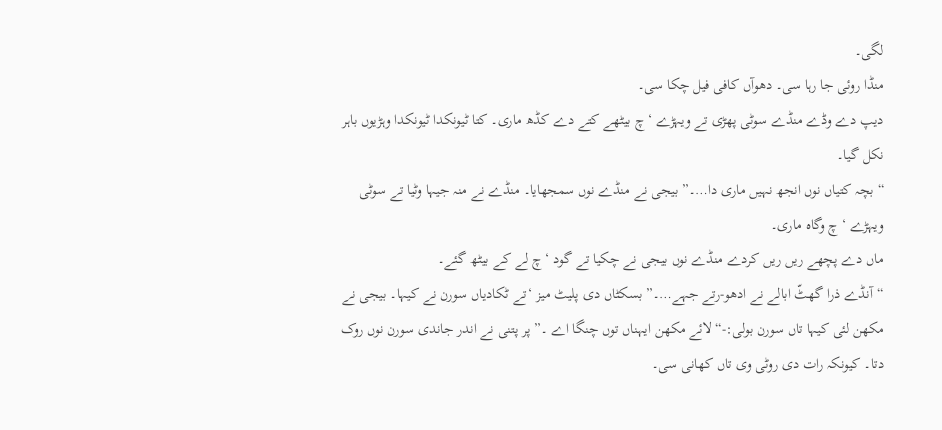لگی۔
منڈا روئی جا رہا سی۔ دھوآں کافی فیل چکا سی۔
دیپ دے وڈے منڈے سوٹی پھڑی تے ویہڑے ‘چ بیٹھے کتے دے کڈھ ماری۔ کتا ٹیونکدا ٹیونکدا وہڑیوں باہر نکل گیا۔
“بچہ کتیاں نوں انجھ نہیں ماری دا…۔” بیجی نے منڈے نوں سمجھایا۔ منڈے نے منہ جیہا وٹیا تے سوٹی ویہڑے ‘چ وگاہ ماری۔
ماں دے پچھے ریں ریں کردے منڈے نوں بیجی نے چکیا تے گود ‘چ لے کے بیٹھ گئے۔
“آنڈے ذرا گھٹّ ابالے نے ادھو-رتے جہے…۔” بسکٹاں دی پلیٹ میز ‘تے ٹکادیاں سورن نے کیہا۔ بیجی نے مکھن لئی کیہا تاں سورن بولی:-“لائے مکھن ایہناں توں چنگا اے ۔” پر پتنی نے اندر جاندی سورن نوں روک دتا۔ کیونکہ رات دی روٹی وی تاں کھانی سی۔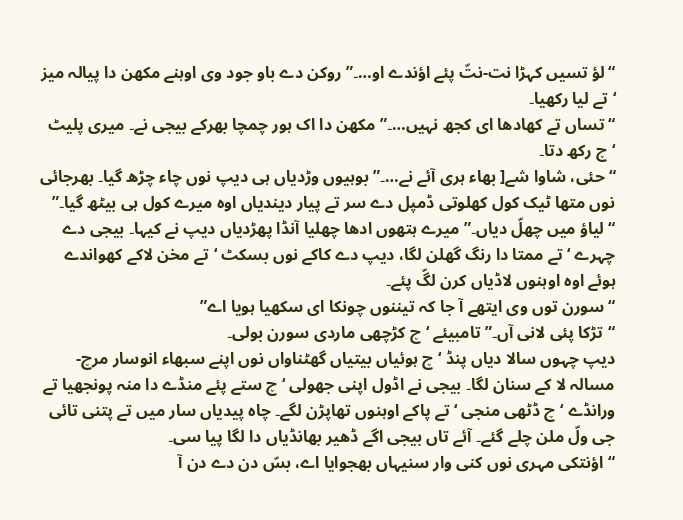“لؤ تسیں کہڑا نت-نتّ پئے اؤندے او…۔” روکن دے باو جود وی اوہنے مکھن دا پیالہ میز ‘تے لیا رکھیا۔
“تساں تے کھادھا ای کجھ نہیں…۔” مکھن دا اک ہور چمچا بھرکے بیجی نے۔ میری پلیٹ ‘چ رکھ دتا۔
“حئی، شاوا شے[ بھاء ہری آئے نے…۔” بوہیوں وڑدیاں ہی دیپ نوں چاء چڑھ گیا۔ بھرجائی نوں متھا ٹیک کول کھلوتی ڈمپل دے سر تے پیار دیندیاں اوہ میرے کول ہی بیٹھ گیا۔”
“لیاؤ میں چھلّ دیاں۔” میرے ہتھوں ادھا چھلیا آنڈا پھڑدیاں دیپ نے کیہا۔ بیجی دے چہرے ‘تے ممتا دا رنگ گھلن لگا، دیپ دے کاکے نوں بسکٹ ‘تے مخن لاکے کھواندے ہوئے اوہ اوہنوں لاڈیاں کرن لگّ پئے۔
“سورن توں وی ایتھے آ جا کہ تیننوں چونکا ای سکھیا ہویا اے”
“تڑکا پئی لانی آں۔” تامبیئے ‘چ کڑچھی ماردی سورن بولی۔
دیپ چہوں سالا دیاں پنڈ ‘چ ہوئیاں بیتیاں گھٹناواں نوں اپنے سبھاء انوسار مرچ-مسالہ لا کے سنان لگا۔ بیجی نے اڈول اپنی جھولی ‘چ ستے پئے منڈے دا منہ پونجھیا تے ورانڈے ‘چ ڈٹھی منجی ‘تے پاکے اوہنوں تھاپڑن لگے۔ چاہ پیدیاں سار میں تے پتنی تائی جی ولّ ملن چلے گئے۔ آئے تاں بیجی اگے ڈھیر بھانڈیاں دا لگا پیا سی۔
“اؤنتکی مہری نوں کنی وار سنیہاں بھجوایا اے، بسّ دن دے دن آ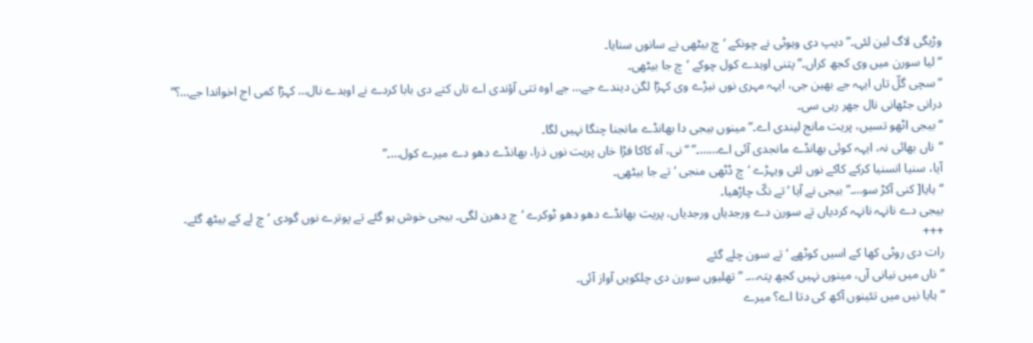وڑیگی لاگ لین لئی۔” دیپ دی وہوٹی نے چونکے ‘چ بیٹھی نے سانوں سنایا۔
“لیا سورن میں وی کجھ کراں۔” پتنی اوہدے کول چوکے ‘چ جا بیٹھی۔
“سچی گلّ تاں ایہہ جے بھین جی، ایہہ مہری نوں نیڑے وی کہڑا لگن دیندے جے… جے اوہ تتی آؤندی اے تاں کتے دی بابا کردے نے اوہدے نال… کہڑا کمی اج اخواندا جے…؟” درانی جٹھانی نال جھر رہی سی۔
“بیجی اٹھو تسیں، پریت مانج لیندی اے۔” مینوں بیجی دا بھانڈے مانجنا چنگا نہیں لگا۔
“ناں بھائی نہ، ایہہ کوئی بھانڈے مانجدی آئی اے……۔” “نی، آہ کاکا فڑا خاں پریت نوں ذرا، بھانڈے دھو دے میرے کول…۔”
آیا، سنیا انسنیا کرکے کاکے نوں لئی ویہڑے ‘چ ڈٹھی منجی ‘تے جا بیٹھی۔
“ہایا[ کنی آکڑ سو…۔” بیجی نے آیا ‘تے نکّ چاڑھیا۔
بیجی دے نانہہ نانہہ کردیاں تے سورن دے ورجدیاں ورجدیاں، پریت بھانڈے دھو دھو ٹوکرے ‘چ دھرن لگی۔ بیجی خوش ہو گئے تے پوترے نوں گودی ‘چ لے کے بیٹھ گئے۔
+++
رات دی روٹی کھا کے اسیں کوٹھے ‘تے سون چلے گئے
“ناں میں نیانی آں، مینوں نہیں کجھ پتہ…۔ ” تھلیوں سورن دی چلکویں آواز آئی۔
“ہایا نیں میں تئینوں آکھ کی دتا اے؟ میرے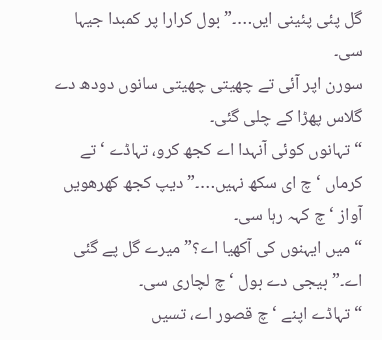گل پئی پئینی ایں…۔” بول کرارا پر کمبدا جیہا سی۔
سورن اپر آئی تے چھیتی چھیتی سانوں دودھ دے گلاس پھڑا کے چلی گئی۔
“تہانوں کوئی آنہدا اے کجھ کرو، تہاڈے ‘تے کرماں ‘چ ای سکھ نہیں…۔” دیپ کجھ کھرھویں آواز ‘چ کہہ رہا سی۔
“میں ایہنوں کی آکھیا اے؟” میرے گل پے گئی اے۔” بیجی دے بول ‘چ لچاری سی۔
“تہاڈے اپنے ‘چ قصور اے، تسیں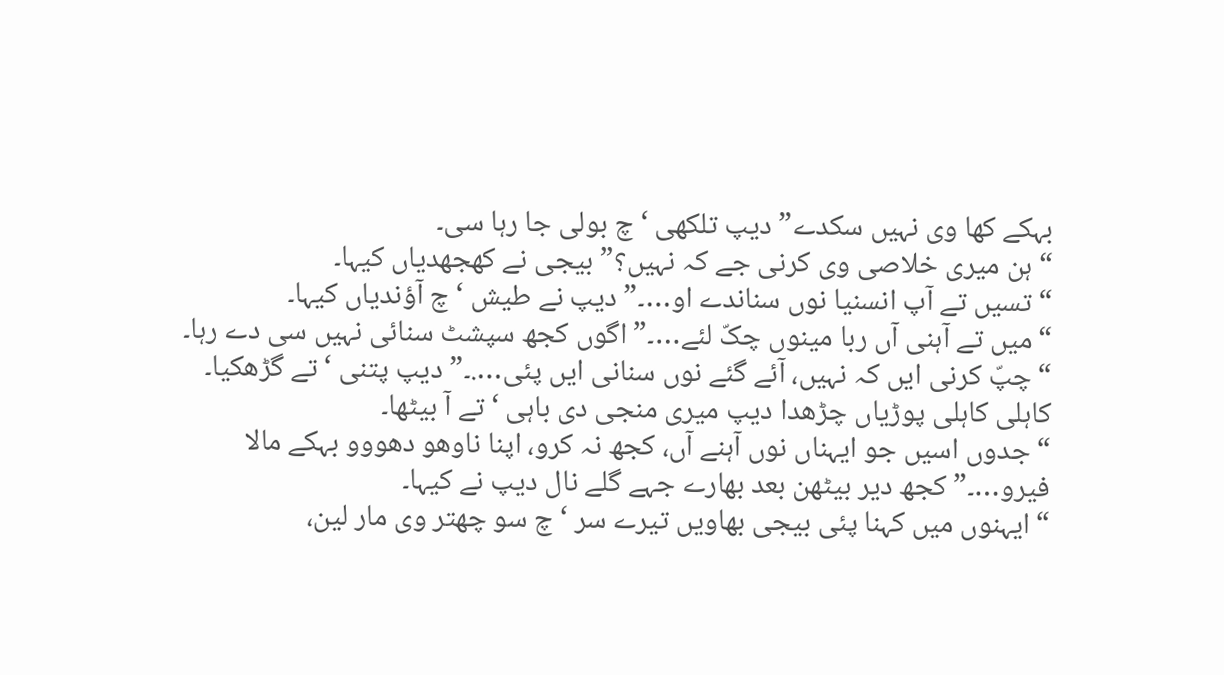بہکے کھا وی نہیں سکدے” دیپ تلکھی ‘چ بولی جا رہا سی۔
“ہن میری خلاصی وی کرنی جے کہ نہیں؟” بیجی نے کھجھدیاں کیہا۔
“تسیں تے آپ انسنیا نوں سناندے او…۔” دیپ نے طیش ‘چ آؤندیاں کیہا۔
“میں تے آہنی آں ربا مینوں چکّ لئے…۔” اگوں کجھ سپشٹ سنائی نہیں سی دے رہا۔
“چپّ کرنی ایں کہ نہیں، آئے گئے نوں سنانی ایں پئی….۔” دیپ پتنی ‘تے گڑھکیا۔
کاہلی کاہلی پوڑیاں چڑھدا دیپ میری منجی دی باہی ‘تے آ بیٹھا۔
“جدوں اسیں جو ایہناں نوں آہنے آں، کجھ نہ کرو، اپنا ناوھو دھووو بہکے مالا فیرو…۔” کجھ دیر بیٹھن بعد بھارے جہے گلے نال دیپ نے کیہا۔
“ایہنوں میں کہنا پئی بیجی بھاویں تیرے سر ‘چ سو چھتر وی مار لین،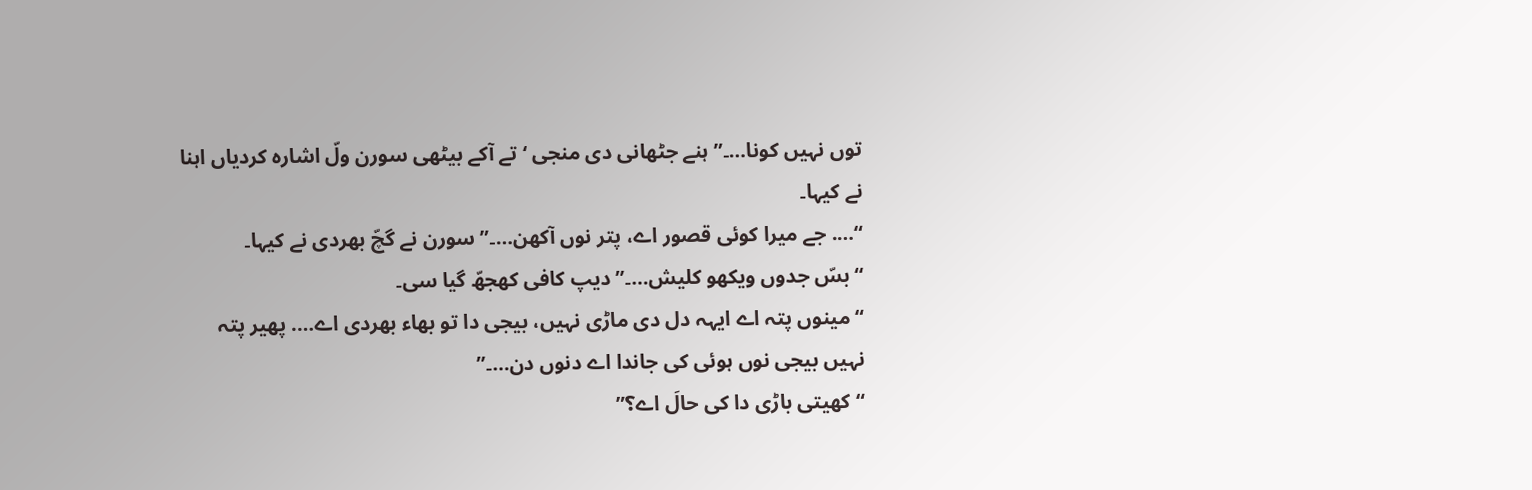توں نہیں کونا…۔” ہنے جٹھانی دی منجی ‘تے آکے بیٹھی سورن ولّ اشارہ کردیاں اہنا نے کیہا۔
“…. جے میرا کوئی قصور اے، پتر نوں آکھن…۔” سورن نے گچّ بھردی نے کیہا۔
“بسّ جدوں ویکھو کلیش…۔” دیپ کافی کھجھّ گیا سی۔
“مینوں پتہ اے ایہہ دل دی ماڑی نہیں، بیجی دا تو بھاء بھردی اے…. پھیر پتہ نہیں بیجی نوں ہوئی کی جاندا اے دنوں دن…۔”
“کھیتی باڑی دا کی حالَ اے؟”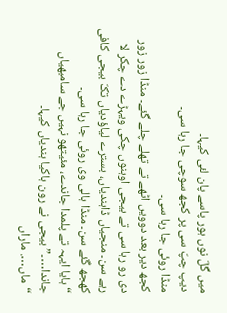میں گلّ نوں ہور پاسے پان لئی کیہا۔
دیپ چپّ سی پر کجھ سوچی جا رہا سی۔
منڈا روئی جا رہا سی۔
کجھ دیر بعد دوویں اٹھے تے تھلے چلے گئے۔ منڈا زور زور دی رو رہا سی تے بیجی اوہنوں چکی ویہڑے دے چکر لا رہے سن۔ منجیاں ڈاہندیاں، بسترے لیاؤدیاں تکّ بیجی کافی کھجھ گئے سن۔ منڈا ہالی وی روئی جا رہا سی۔
“ہایا ایہہ تے پلمدا جاندے، مئیتھو نہیں جے سامبھیاں جاندا…۔” بیجی نے رون ہاکیا ہندیاں کیہا۔
“ماں…. ماراں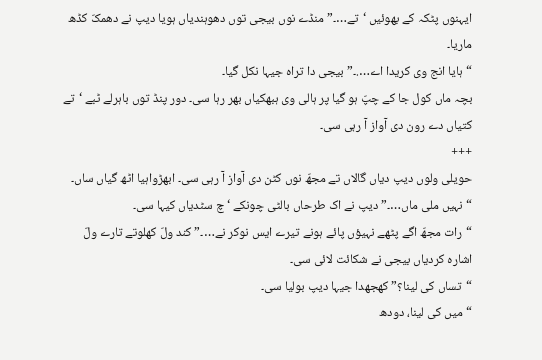ایہنوں پٹکہ کے بھوئیں ‘تے…۔” منڈے نوں بیجی توں دھوہندیاں ہویا دیپ نے دھمکّ کڈھ ماریا۔
“ہایا انج وی کریدا اے….۔” بیجی دا تراہ جیہا نکل گیا۔
بچہ ماں کول جا کے چپّ ہو گیا پر ہالی وی ہبھکیاں بھر رہا سی۔ دور پنڈ توں باہرلے ٹبے ‘تے کتیاں دے رون دی آواز آ رہی سی۔
+++
حویلی ولوں دیپ دیاں گالاں تے مجھّ نوں کٹن دی آواز آ رہی سی۔ ابھڑواہیا اٹھ گیاں ساں۔
“نہیں ملی ماں…۔” دیپ نے اک طرحاں بالٹی چونکے ‘چ سٹدیاں کیہا سی۔
“رات مجھّ اگے پٹھے نہیؤں پائے ہونے تیرے ایس نوکر نے…۔” کند ولّ کھلوتے تارے ولّ اشارہ کردیاں بیجی نے شکائت لائی سی۔
“تساں کی لینا؟” کھجھدا جیہا دیپ بولیا سی۔
“میں کی لینا، دودھ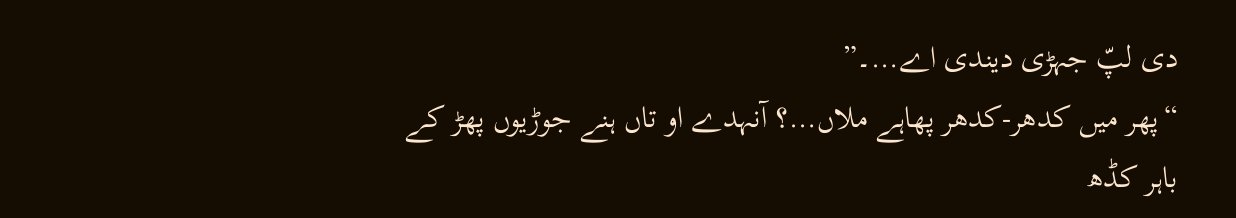دی لپّ جہڑی دیندی اے…۔”
“پھر میں کدھر-کدھر پھاہے ملاں…؟ آنہدے او تاں ہنے جوڑیوں پھڑ کے باہر کڈھ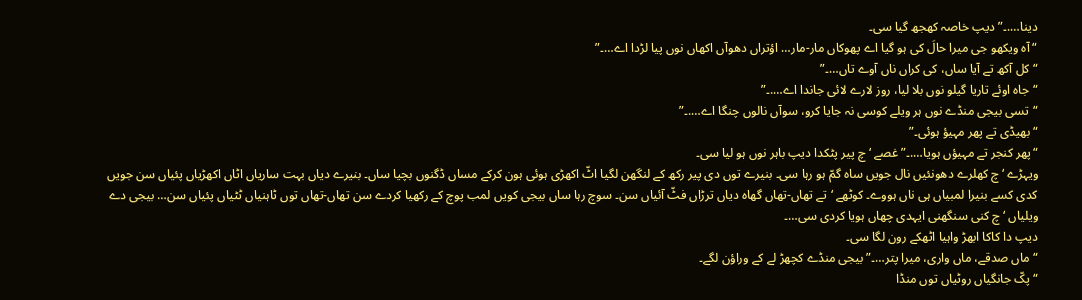دینا….۔” دیپ خاصہ کھجھ گیا سی۔
“آہ ویکھو جی میرا حالَ کی ہو گیا اے پھوکاں مار-مار… اؤتراں دھوآں اکھاں نوں پیا لڑدا اے…۔”
“کل آکھ تے آیا ساں، کی کراں ناں آوے تاں…۔”
“جاہ اوئے تاریا گیلو نوں بلا لیا، روز لارے لائی جاندا اے….۔”
“تسی بیجی منڈے نوں ہر ویلے کوسی نہ جایا کرو، سوآں نالوں چنگا اے….۔”
“بھیڈی تے پھر مہیؤ ہوئی۔”
“پھر کنجر تے مہیؤں ہویا….۔” غصے ‘چ پیر پٹکدا دیپ باہر نوں ہو لیا سی۔
ویہڑے ‘چ کھلرے دھونئیں نال جویں ساہ گمّ ہو رہا سی۔ بنیرے توں دی پیر رکھ کے لنگھن لگیا اٹّ اکھڑی ہوئی ہون کرکے مساں ڈگنوں بچیا ساں۔ بنیرے دیاں بہت ساریاں اٹاں اکھڑیاں پئیاں سن جویں کدی کسے بنیرا لمبیاں ہی ناں ہووے۔ کوٹھے ‘تے تھاں-تھاں گھاہ دیاں ترڑاں فٹّ آئیاں سن۔ سوچ رہا ساں بیجی کویں لمب پوچ کے رکھیا کردے سن تھاں-تھاں توں ٹاہنیاں ٹٹیاں پئیاں سن… بیجی دے ویلیاں ‘چ کنی سنگھنی ایہدی چھاں ہویا کردی سی…۔
دیپ دا کاکا ابھڑ واہیا اٹھکے رون لگا سی۔
“ماں صدقے، ماں واری، میرا پتر…۔” بیجی منڈے کچھڑ لے کے وراؤن لگے۔
“پکّ جانگیاں روٹیاں توں منڈا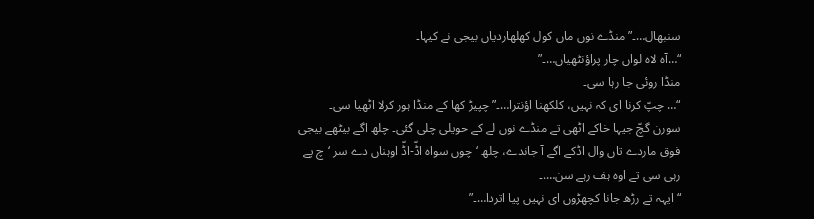سنبھال…۔” منڈے نوں ماں کول کھلھاردیاں بیجی نے کیہا۔
“…آہ لاہ لواں چار پراؤنٹھیاں…۔”
منڈا روئی جا رہا سی۔
“… چپّ کرنا ای کہ نہیں، کلکھنا اؤنترا…۔” چپیڑ کھا کے منڈا ہور کرلا اٹھیا سی۔
سورن گچّ جیہا خاکے اٹھی تے منڈے نوں لے کے حویلی چلی گئی۔ چلھ اگے بیٹھے بیجی فوق ماردے تاں وال اڈکے اگے آ جاندے، چلھ ‘چوں سواہ اڈّ-اڈّ اوہناں دے سر ‘چ پے رہی سی تے اوہ ہف رہے سن….۔
“ایہہ تے رڑھ جانا کچھڑوں ای نہیں پیا اتردا…۔”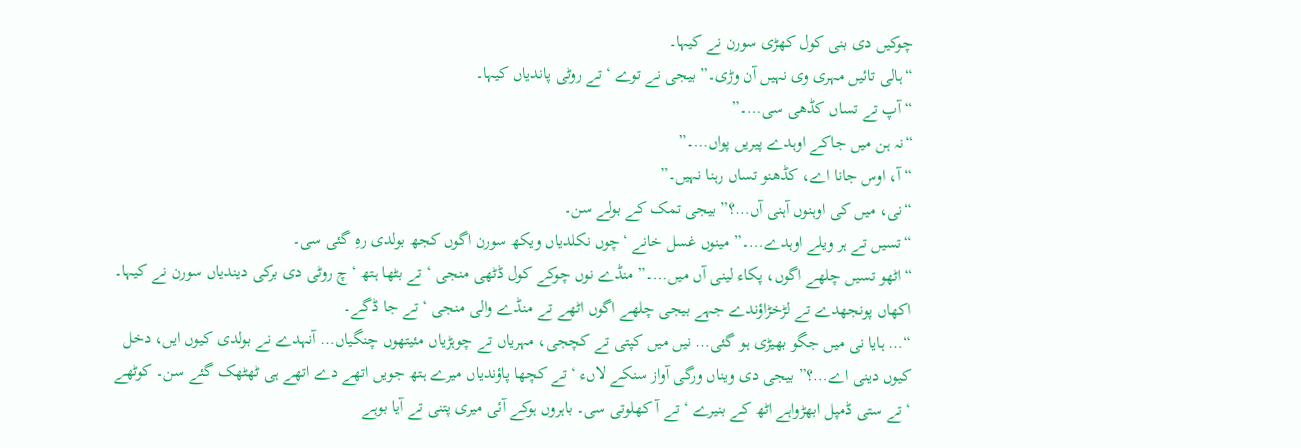چوکیں دی بنی کول کھڑی سورن نے کیہا۔
“ہالی تائیں مہری وی نہیں آن وڑی۔” بیجی نے توے ‘تے روٹی پاندیاں کیہا۔
“آپ تے تساں کڈھی سی…۔”
“نہ ہن میں جاکے اوہدے پیریں پواں…۔”
“آ، اوس جانا اے، کڈھنو تساں رہنا نہیں۔”
“نی، میں کی اوہنوں آہنی آں…؟” بیجی تمک کے بولے سن۔
“تسیں تے ہر ویلے اوہدے…۔” مینوں غسل خانے ‘چوں نکلدیاں ویکھ سورن اگوں کجھ بولدی رہِ گئی سی۔
“اٹھو تسیں چلھے اگوں، پکاء لینی آں میں…۔” منڈے نوں چوکے کول ڈٹھی منجی ‘تے بٹھا ہتھ ‘چ روٹی دی برکی دیندیاں سورن نے کیہا۔ اکھاں پونجھدے تے لڑخڑاؤندے جہے بیجی چلھے اگوں اٹھے تے منڈے والی منجی ‘تے جا ڈگے۔
“… ہایا نی میں جگو بھیڑی ہو گئی… نیں میں کپتی تے کچجی، مہریاں تے چوہڑیاں مئیتھوں چنگیاں… آنہدے نے بولدی کیوں ایں، دخل کیوں دینی اے…؟” بیجی دی ویناں ورگی آواز سنکے لاںء ‘تے کچھا پاؤندیاں میرے ہتھ جویں اتھے دے اتھے ہی ٹھٹھک گئے سن۔ کوٹھے ‘تے ستی ڈمپل ابھڑواہے اٹھ کے بنیرے ‘تے آ کھلوتی سی۔ باہروں ہوکے آئی میری پتنی تے آیا بوہے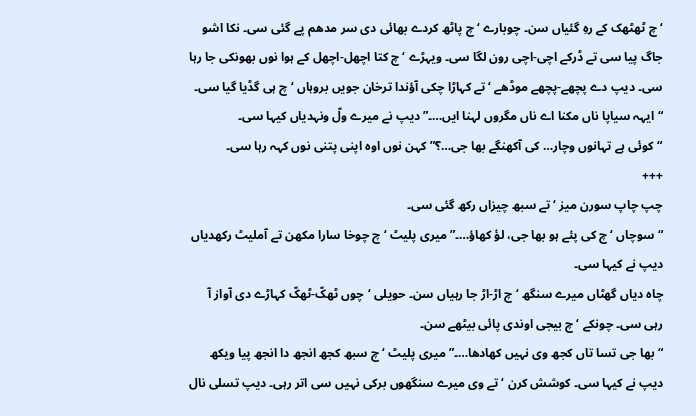‘چ ٹھٹھک کے رہِ گئیاں سن۔ چوبارے ‘چ پاٹھ کردے بھائی دی سر مدھم پے گئی سی۔ نکا اشو جاگ پیا سی تے ڈرکے اچی-اچی رون لگا سی۔ ویہڑے ‘چ کتا اچھل-اچھل کے ہوا نوں بھونکی جا رہا سی۔ دیپ دے پچھے-پچھے موڈھے ‘تے کہاڑا چکی آؤندا ترخان جویں بروہاں ‘چ ہی گڈیا گیا سی۔
“ایہہ سیاپا ناں مکنا اے ناں مگروں لہنا ایں…۔” دیپ نے میرے ولّ ونہدیاں کیہا سی۔
“کوئی ہے تہانوں وچار… کی آکھنگے بھا جی…؟” کہن نوں اوہ اپنی پتنی نوں کہہ رہا سی۔
+++
چپ چاپ سورن میز ‘تے سبھ چیزاں رکھ گئی سی۔
“سوچاں ‘چ کی پئے ہو بھا جی، لؤ کھاؤ…۔” میری پلیٹ ‘چ چوخا سارا مکھن تے آملیٹ رکھدیاں دیپ نے کیہا سی۔
چاہ دیاں گھٹاں میرے سنگھ ‘چ اڑ-اڑ جا رہیاں سن۔ حویلی ‘چوں ٹھکّ-ٹھکّ کہاڑے دی آواز آ رہی سی۔ چونکے ‘چ بیجی اوندی پائی بیٹھے سن۔
“بھا جی تسا تاں کجھ وی نہیں کھادھا…۔” میری پلیٹ ‘چ سبھ کجھ انجھ دا انجھ پیا ویکھ دیپ نے کیہا سی۔ کوشش کرن ‘تے وی میرے سنگھوں برکی نہیں سی اتر رہی۔ دیپ تسلی نال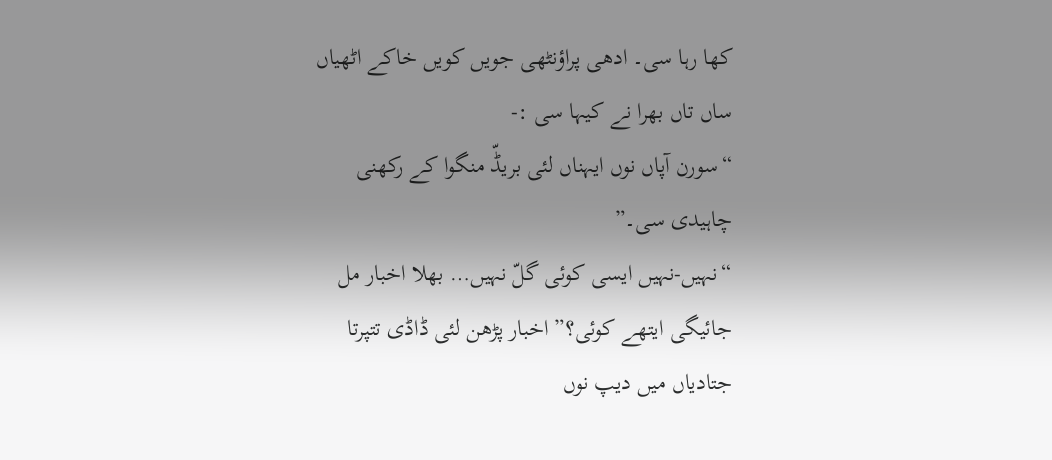کھا رہا سی۔ ادھی پراؤنٹھی جویں کویں خاکے اٹھیاں ساں تاں بھرا نے کیہا سی :-
“سورن آپاں نوں ایہناں لئی بریڈّ منگوا کے رکھنی چاہیدی سی۔”
“نہیں-نہیں ایسی کوئی گلّ نہیں… بھلا اخبار مل جائیگی ایتھے کوئی؟” اخبار پڑھن لئی ڈاڈی تتپرتا جتادیاں میں دیپ نوں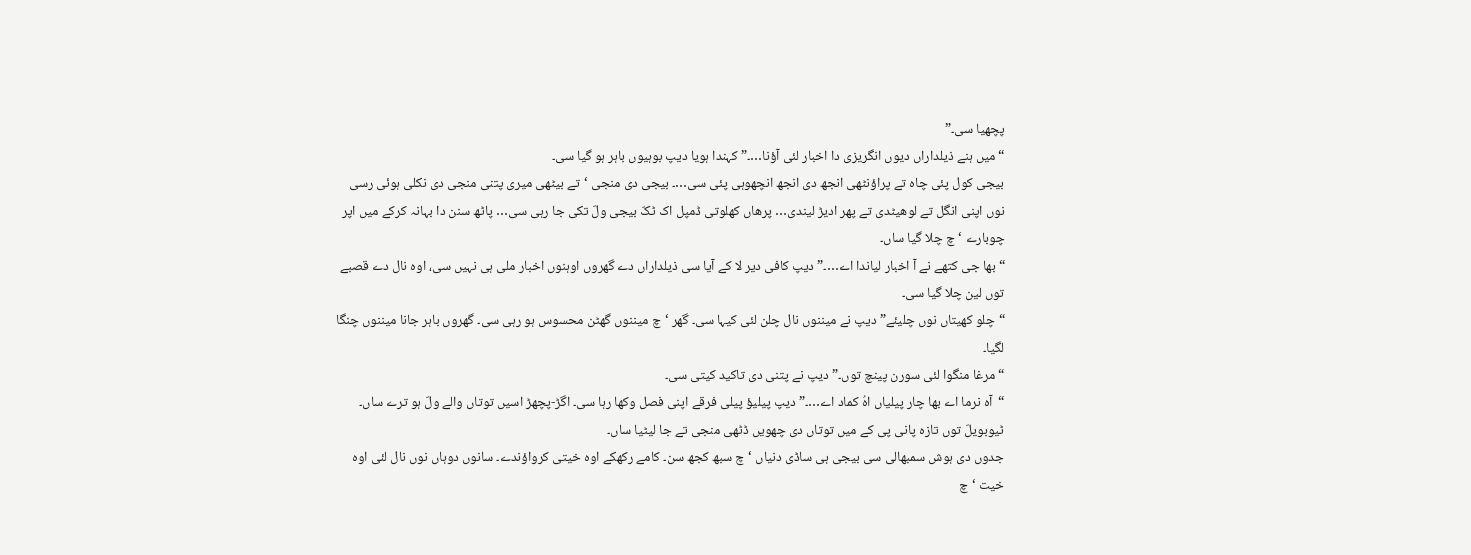پچھیا سی۔”
“میں ہنے ذیلداراں دیوں انگریزی دا اخبار لئی آؤنا…۔” کہندا ہویا دیپ بوہیوں باہر ہو گیا سی۔
بیجی کول پئی چاہ تے پراؤنٹھی انجھ دی انجھ انچھوہی پئی سی…۔ بیجی دی منجی ‘تے بیٹھی میری پتنی منجی دی نکلی ہوئی رسی نوں اپنی انگل تے لوھیٹدی تے پھر ادیڑ لیندی… پرھاں کھلوتی ڈمپل اک ٹکّ بیجی ولّ تکی جا رہی سی… پاٹھ سنن دا بہانہ کرکے میں اپر چوبارے ‘چ چلا گیا ساں۔
“بھا جی کتھے نے آ اخبار لیاندا اے…۔” دیپ کافی دیر لا کے آیا سی ذیلداراں دے گھروں اوہنوں اخبار ملی ہی نہیں سی، اوہ نال دے قصبے توں لین چلا گیا سی۔
“چلو کھیتاں نوں چلیئے” دیپ نے میننوں نال چلن لئی کیہا سی۔ گھر ‘چ میننوں گھٹن محسوس ہو رہی سی۔ گھروں باہر جانا میننوں چنگا لگیا۔
“مرغا منگوا لئی سورن پینچ توں۔” دیپ نے پتنی دی تاکید کیتی سی۔
“آہ نرما اے بھا چار پیلیاں اہُ کماد اے…۔” دیپ پیلیؤ پیلی فرقے اپنی فصل وکھا رہا سی۔ اگڑ-پچھڑ اسیں توتاں والے ولّ ہو ترے ساں۔ ٹیوبویلّ توں تازہ پانی پی کے میں توتاں دی چھویں ڈٹھی منجی تے جا لیٹیا ساں۔
جدوں دی ہوش سمبھالی سی بیجی ہی ساڈی دنیاں ‘چ سبھ کجھ سن۔ کامے رکھکے اوہ خیتی کرواؤندے۔ سانوں دوہاں نوں نال لئی اوہ خیت ‘چ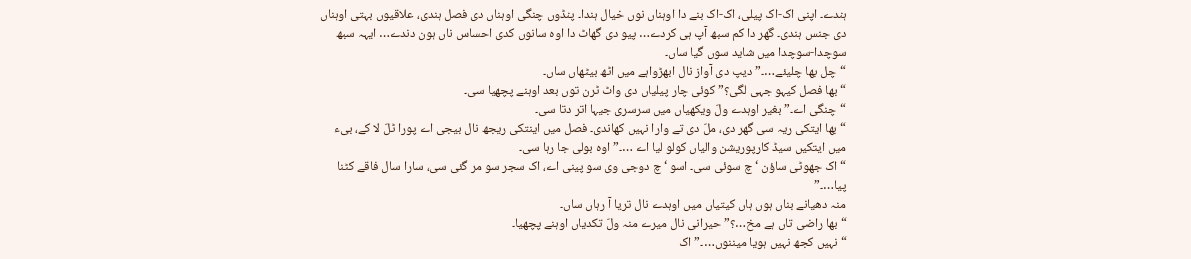ہندے۔ اپنی اک-اک پیلی، اک-اک بنے دا اوہناں نوں خیال ہندا۔ پنڈوں چنگی اوہناں دی فصل ہندی، علاقیوں بہتی اوہناں دی جنس ہندی۔ گھر دا کم سبھ آپ ہی کردے… پیو دی گھاٹ دا اوہ سانوں کدی احساس ناں ہون دندے… ایہہ سبھ سوچدا-سوچدا میں شاید سوں گیا ساں۔
“چل بھا چلیئے…۔” دیپ دی آواز نال ابھڑواہے میں اٹھ بیٹھاں ساں۔
“بھا فصل کیہو جہی لگی؟” کوئی چار پیلیاں دی واٹ ٹرن توں بعد اوہنے پچھیا سی۔
“چنگی اے۔” بغیر اوہدے ولّ ویکھیاں میں سرسری جیہا اتر دتا سی۔
“بھا ایتکی ریہ سی گھر دی، ملّ دی تے وارا نہیں کھاندی۔ فصل میں اینتکی ریجھ نال بیجی اے پورا ٹلّ لا کے، بیء میں ایتکیں سیڈ کارپوریشن والیاں کولو لیا اے …۔” اوہ بولی جا رہا سی۔
“اک جھوٹی ساؤن ‘چ سوئی سی۔ اسو ‘چ دوجی وی سو پینی اے، اک سجر سو مر گئی سی، سارا سال فاقے کٹنا پیا…۔”
منہ دھیانے بناں ہوں ہاں کیتیاں میں اوہدے نال تریا آ رہاں ساں۔
“بھا راضی تاں ہے مخ…؟” حیرانی نال میرے منہ ولّ تکدیاں اوہنے پچھیا۔
“نہیں کجھ نہیں ہویا میننوں…۔” اک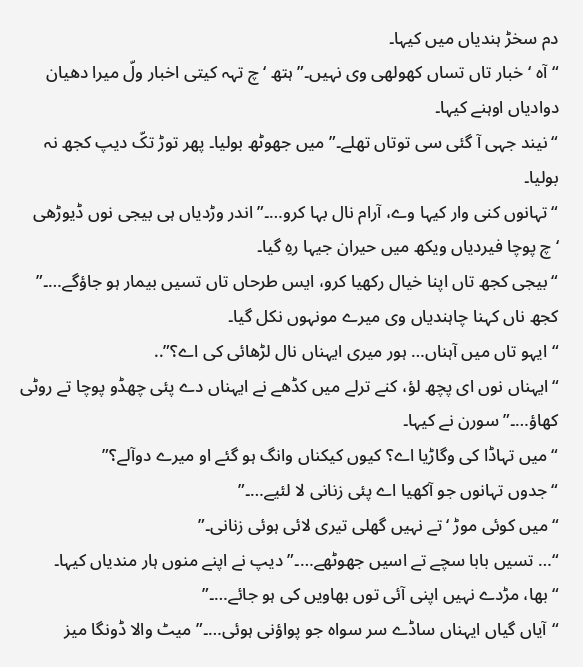دم سخڑ ہندیاں میں کیہا۔
“آہ ‘خبار تاں تساں کھولھی وی نہیں۔” ہتھ ‘چ تہہ کیتی اخبار ولّ میرا دھیان دوادیاں اوہنے کیہا۔
“نیند جہی آ گئی سی توتاں تھلے۔” میں جھوٹھ بولیا۔ پھر توڑ تکّ دیپ کجھ نہ بولیا۔
“تہانوں کنی وار کیہا وے، آرام نال بہا کرو…۔” اندر وڑدیاں ہی بیجی نوں ڈیوڑھی ‘چ پوچا فیردیاں ویکھ میں حیران جیہا رہِ گیا۔
“بیجی کجھ تاں اپنا خیال رکھیا کرو، ایس طرحاں تاں تسیں بیمار ہو جاؤگے…۔” کجھ ناں کہنا چاہندیاں وی میرے مونہوں نکل گیا۔
“ایہو تاں میں آہناں… ہور میری ایہناں نال لڑھائی کی اے؟”..
“ایہناں نوں ای پچھ لؤ، کنے ترلے میں کڈھے نے ایہناں دے پئی چھڈو پوچا تے روٹی کھاؤ…۔” سورن نے کیہا۔
“میں تہاڈا کی وگاڑیا اے؟ کیوں کیکناں وانگ ہو گئے او میرے دوآلے؟”
“جدوں تہانوں جو آکھیا اے پئی زنانی لا لئیے…۔”
“میں کوئی موڑ ‘تے نہیں گھلی تیری لائی ہوئی زنانی۔”
“… تسیں بابا سچے تے اسیں جھوٹھے…۔” دیپ نے اپنے منوں ہار مندیاں کیہا۔
“بھا، مڑدے نہیں اپنی آئی توں بھاویں کی ہو جائے…۔”
“آیاں گیاں ایہناں ساڈے سر سواہ جو پواؤنی ہوئی…۔” میٹ والا ڈونگا میز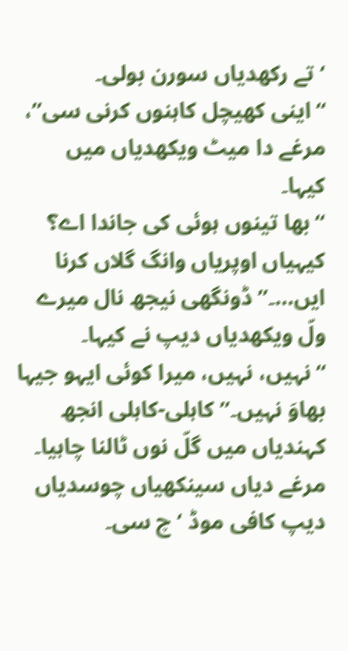‘تے رکھدیاں سورن بولی۔
“اینی کھیچل کاہنوں کرنی سی”، مرغے دا میٹ ویکھدیاں میں کیہا۔
“بھا تینوں ہوئی کی جاندا اے؟ کیہیاں اوپریاں وانگ گلاں کرنا ایں…۔” ڈونگھی نیجھ نال میرے ولّ ویکھدیاں دیپ نے کیہا۔
“نہیں، نہیں، میرا کوئی ایہو جیہا بھاوَ نہیں۔” کاہلی-کاہلی انجھ کہندیاں میں گلّ نوں ٹالنا چاہیا۔
مرغے دیاں سینکھیاں چوسدیاں دیپ کافی موڈ ‘چ سی۔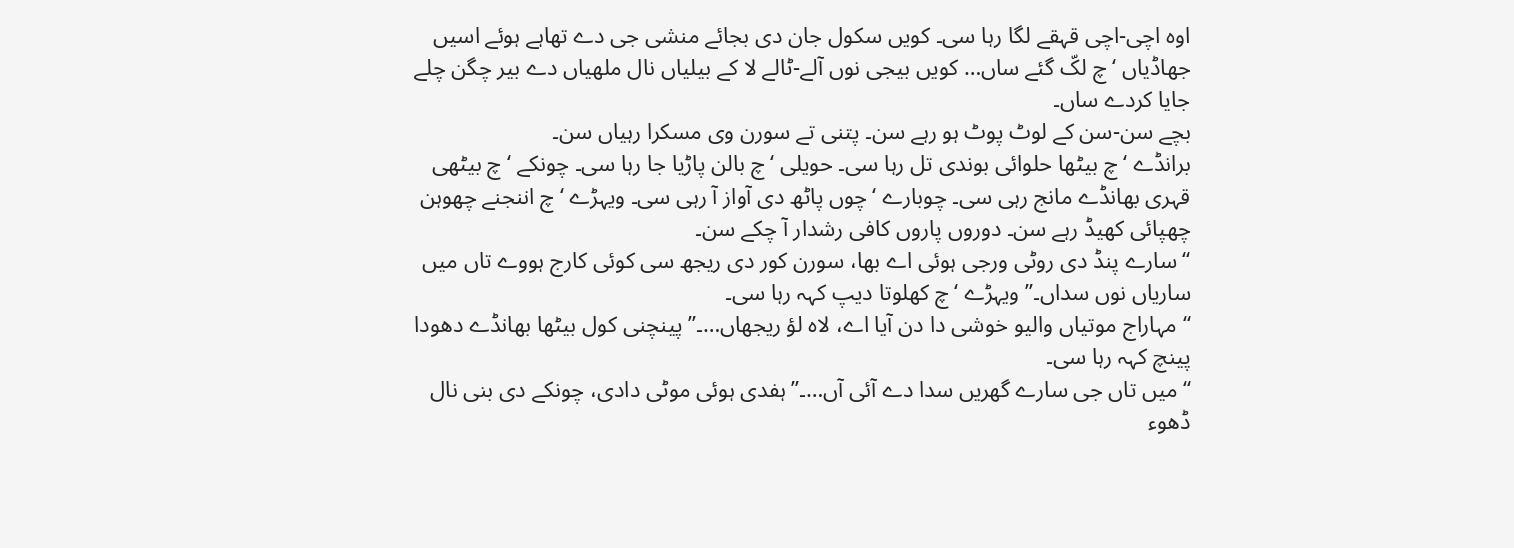اوہ اچی-اچی قہقے لگا رہا سی۔ کویں سکول جان دی بجائے منشی جی دے تھاہے ہوئے اسیں جھاڈیاں ‘چ لکّ گئے ساں… کویں بیجی نوں آلے-ٹالے لا کے بیلیاں نال ملھیاں دے بیر چگن چلے جایا کردے ساں۔
بچے سن-سن کے لوٹ پوٹ ہو رہے سن۔ پتنی تے سورن وی مسکرا رہیاں سن۔
برانڈے ‘چ بیٹھا حلوائی بوندی تل رہا سی۔ حویلی ‘چ بالن پاڑیا جا رہا سی۔ چونکے ‘چ بیٹھی قہری بھانڈے مانج رہی سی۔ چوبارے ‘چوں پاٹھ دی آواز آ رہی سی۔ ویہڑے ‘چ اننجنے چھوہن چھپائی کھیڈ رہے سن۔ دوروں پاروں کافی رشدار آ چکے سن۔
“سارے پنڈ دی روٹی ورجی ہوئی اے بھا، سورن کور دی ریجھ سی کوئی کارج ہووے تاں میں ساریاں نوں سداں۔” ویہڑے ‘چ کھلوتا دیپ کہہ رہا سی۔
“مہاراج موتیاں والیو خوشی دا دن آیا اے، لاہ لؤ ریجھاں…۔” پینچنی کول بیٹھا بھانڈے دھودا پینچ کہہ رہا سی۔
“میں تاں جی سارے گھریں سدا دے آئی آں…۔” ہفدی ہوئی موٹی دادی، چونکے دی بنی نال ڈھوء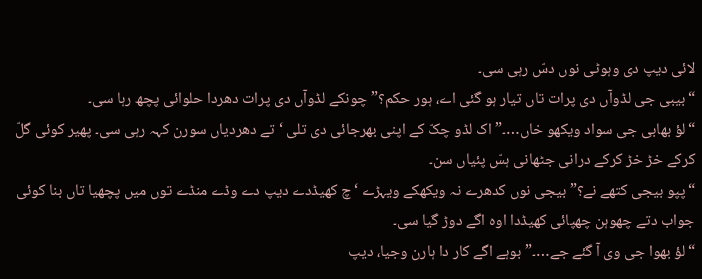لائی دیپ دی وہوٹی نوں دسّ رہی سی۔
“بیبی جی لڈوآں دی پرات تاں تیار ہو گئی اے، ہور حکم؟” چونکے لڈوآں دی پرات دھردا حلوائی پچھ رہا سی۔
“لؤ بھابی جی سواد ویکھو خاں…۔” اک لڈو چکّ کے اپنی بھرجائی دی تلی ‘تے دھردیاں سورن کہہ رہی سی۔ پھیر کوئی گلّ کرکے خڑ خڑ کرکے درانی جٹھانی ہسّ پئیاں سن۔
“پپو بیجی کتھے نے؟” بیجی نوں کدھرے نہ ویکھکے ویہڑے ‘چ کھیڈدے دیپ دے وڈے منڈے توں میں پچھیا تاں بنا کوئی جواب دتے چھوہن چھپائی کھیڈدا اوہ اگے دوڑ گیا سی۔
“لؤ بھوا جی وی آ گئے جے…۔” بوہے اگے کار دا ہارن وجیا، دیپ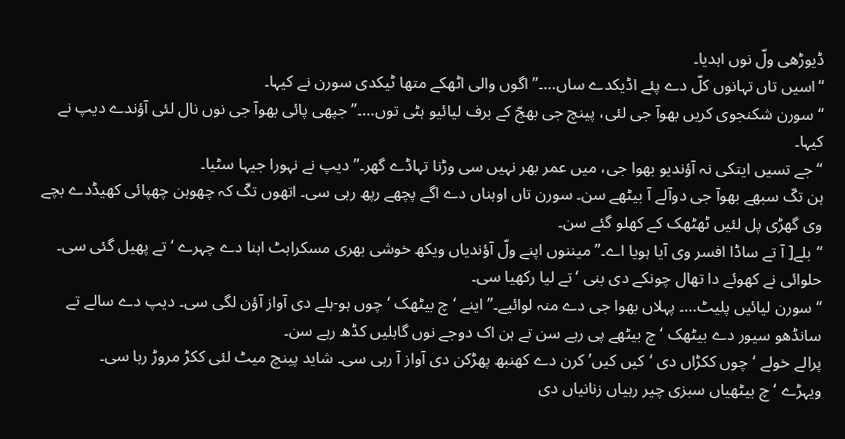ڈیوڑھی ولّ نوں اہدیا۔
“اسیں تاں تہانوں کلّ دے پئے اڈیکدے ساں…۔” اگوں والی اٹھکے متھا ٹیکدی سورن نے کیہا۔
“سورن شکنجوی کریں بھوآ جی لئی، پینچ جی بھجّ کے برف لیائیو ہٹی توں…۔” جپھی پائی بھوآ جی نوں نال لئی آؤندے دیپ نے کیہا۔
“جے تسیں ایتکی نہ آؤندیو بھوا جی، میں عمر بھر نہیں سی وڑنا تہاڈے گھر۔” دیپ نے نہورا جیہا سٹیا۔
ہن تکّ سبھے بھوآ جی دوآلے آ بیٹھے سن۔ سورن تاں اوہناں دے اگے پچھے رپھ رہی سی۔ اتھوں تکّ کہ چھوہن چھپائی کھیڈدے بچے وی گھڑی پل لئیں ٹھٹھک کے کھلو گئے سن۔
“بلے[ آ تے ساڈا افسر وی آیا ہویا اے۔” میننوں اپنے ولّ آؤندیاں ویکھ خوشی بھری مسکراہٹ اہنا دے چہرے ‘تے پھیل گئی سی۔
حلوائی نے کھوئے دا تھال چونکے دی بنی ‘تے لیا رکھیا سی۔
“سورن لیائیں پلیٹ…۔ پہلاں بھوا جی دے منہ لوائیے۔” اینے ‘چ بیٹھک ‘چوں ہو-ہلے دی آواز آؤن لگی سی۔ دیپ دے سالے تے سانڈھو سیور دے بیٹھک ‘چ بیٹھے پی رہے سن تے ہن اک دوجے نوں گاہلیں کڈھ رہے سن۔
پرالے خولے ‘چوں ککڑاں دی ‘کیں کیں’ کرن دے کھنبھ پھڑکن دی آواز آ رہی سی۔ شاید پینچ میٹ لئی ککڑ مروڑ رہا سی۔
ویہڑے ‘چ بیٹھیاں سبزی چیر رہیاں زنانیاں دی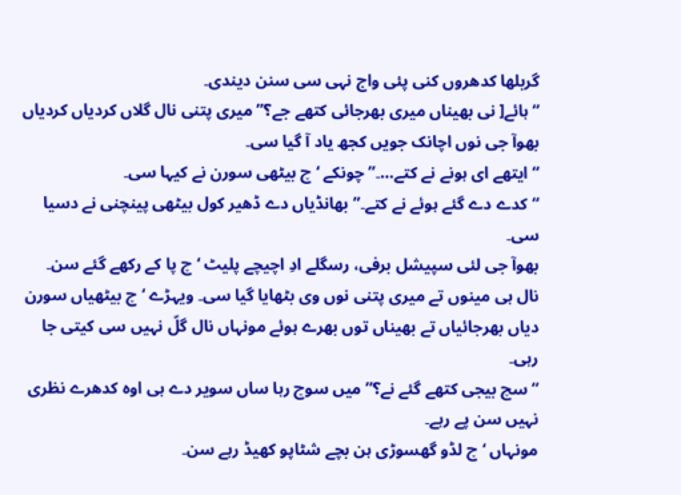گربلھا کدھروں کنی پئی واج نہی سی سنن دیندی۔
“ہائے[ نی بھیناں میری بھرجائی کتھے جے؟” میری پتنی نال گلاں کردیاں کردیاں بھوآ جی نوں اچانک جویں کجھ یاد آ گیا سی۔
“ایتھے ای ہونے نے کتے…۔” چونکے ‘چ بیٹھی سورن نے کیہا سی۔
“کدے دے گئے ہوئے نے کتے۔” بھانڈیاں دے ڈھیر کول بیٹھی پینچنی نے دسیا سی۔
بھوآ جی لئی سپیشل برفی، رسگلے ادِ اچیچے پلیٹ ‘چ پا کے رکھے گئے سن۔ نال ہی مینوں تے میری پتنی نوں وی بٹھایا گیا سی۔ ویہڑے ‘چ بیٹھیاں سورن دیاں بھرجائیاں تے بھیناں توں بھرے ہوئے مونہاں نال گلّ نہیں سی کیتی جا رہی۔
“سچ بیجی کتھے گئے نے؟” میں سوچ رہا ساں سویر دے ہی اوہ کدھرے نظری نہیں سن پے رہے۔
مونہاں ‘چ لڈو گھسوڑی ہن بچے شٹاپو کھیڈ رہے سن۔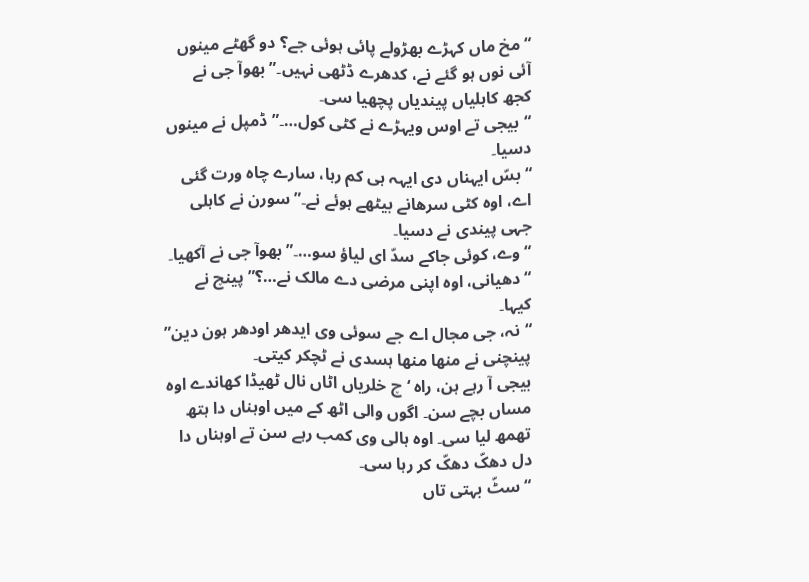“مخ ماں کہڑے بھڑولے پائی ہوئی جے؟ دو گھٹے مینوں آئی نوں ہو گئے نے، کدھرے ڈٹھی نہیں۔” بھوآ جی نے کجھ کاہلیاں پیندیاں پچھیا سی۔
“بیجی تے اوس ویہڑے نے کٹی کول…۔” ڈمپل نے مینوں دسیا۔
“بسّ ایہناں دی ایہہ ہی کم رہا، سارے چاہ ورت گئی اے، اوہ کٹی سرھانے بیٹھے ہوئے نے۔” سورن نے کاہلی جہی پیندی نے دسیا۔
“وے، کوئی جاکے سدّ ای لیاؤ سو…۔” بھوآ جی نے آکھیا۔
“دھیانی، اوہ اپنی مرضی دے مالک نے…؟” پینچ نے کیہا۔
“نہ، جی مجال اے جے سوئی وی ایدھر اودھر ہون دین” پینچنی نے منھا منھا ہسدی نے ٹچکر کیتی۔
بیجی آ رہے ہن، راہ ‘چ خلریاں اٹاں نال ٹھیڈا کھاندے اوہ مساں بچے سن۔ اگوں والی اٹھ کے میں اوہناں دا ہتھ تھمھ لیا سی۔ اوہ ہالی وی کمب رہے سن تے اوہناں دا دل دھکّ دھکّ کر رہا سی۔
“سٹّ بہتی تاں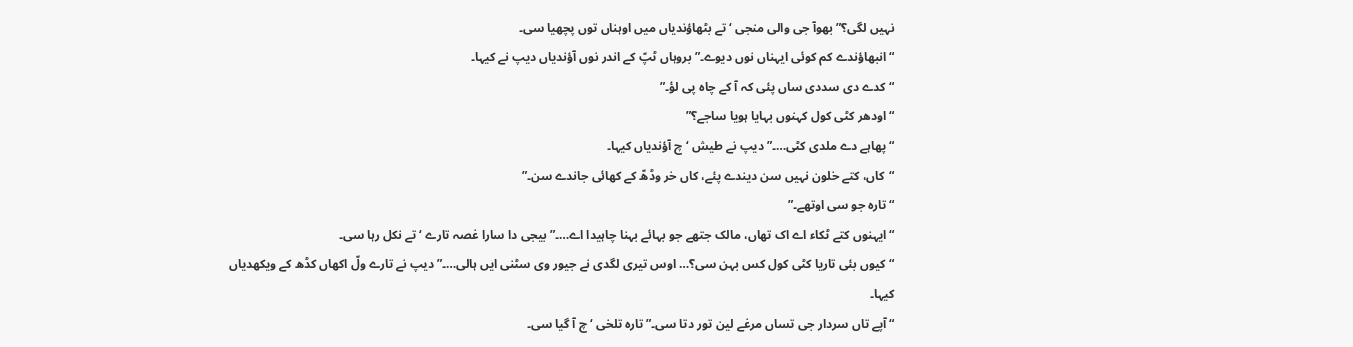نہیں لگی؟” بھوآ جی والی منجی ‘تے بٹھاؤندیاں میں اوہناں توں پچھیا سی۔
“انبھاؤندے کم کوئی ایہناں نوں دیوے۔” بروہاں ٹپّ کے اندر نوں آؤندیاں دیپ نے کیہا۔
“کدے دی سددی ساں پئی کہ آ کے چاہ پی لؤ۔”
“اودھر کٹی کول کہنوں بہایا ہویا ساجے؟”
“پھاہے دے ملدی کٹی…۔” دیپ نے طیش ‘چ آؤندیاں کیہا۔
“کاں، کتے خلون نہیں سن دیندے پئے، کاں خر وڈھّ کے کھائی جاندے سن۔”
“تارہ جو سی اوتھے۔”
“ایہنوں کتے ٹکاء اے اک تھاں، مالک جتھے جو بہائے بہنا چاہیدا اے…۔” بیجی دا سارا غصہ تارے ‘تے نکل رہا سی۔
“کیوں بئی تاریا کٹی کول کس بہن سی؟… اوس تیری لگدی نے جیور وی سٹنی ایں ہالی…۔” دیپ نے تارے ولّ اکھاں کڈھ کے ویکھدیاں کیہا۔
“آپے تاں سردار جی تساں مرغے لین تور دتا سی۔” تارہ تلخی ‘چ آ گیا سی۔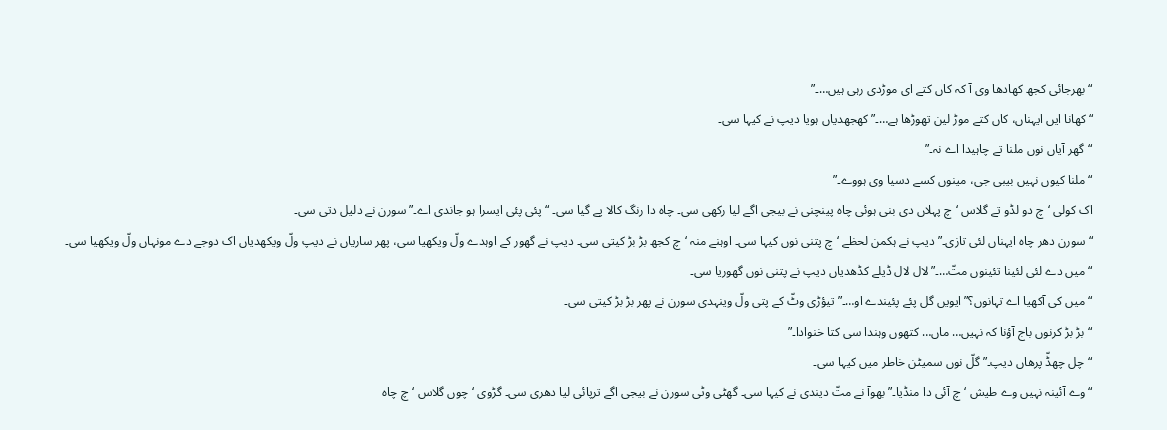“بھرجائی کجھ کھادھا وی آ کہ کاں کتے ای موڑدی رہی ہیں…۔”
“کھانا ایں ایہناں، کاں کتے موڑ لین تھوڑھا ہے…۔” کھجھدیاں ہویا دیپ نے کیہا سی۔
“گھر آیاں نوں ملنا تے چاہیدا اے نہ۔”
“ملنا کیوں نہیں بیبی جی، مینوں کسے دسیا وی ہووے۔”
اک کولی ‘چ دو لڈو تے گلاس ‘چ پہلاں دی بنی ہوئی چاہ پینچنی نے بیجی اگے لیا رکھی سی۔ چاہ دا رنگ کالا پے گیا سی۔ “پئی پئی ایسرا ہو جاندی اے۔” سورن نے دلیل دتی سی۔
“سورن دھر چاہ ایہناں لئی تازی۔” دیپ نے ہکمن لحظے ‘چ پتنی نوں کیہا سی۔ اوہنے منہ ‘چ کجھ بڑ بڑ کیتی سی۔ دیپ نے گھور کے اوہدے ولّ ویکھیا سی، پھر ساریاں نے دیپ ولّ ویکھدیاں اک دوجے دے مونہاں ولّ ویکھیا سی۔
“میں دے لئی لئینا تئینوں متّ…۔” لال لال ڈیلے کڈھدیاں دیپ نے پتنی نوں گھوریا سی۔
“میں کی آکھیا اے تہانوں؟” ایویں گل پئے پئیندے او…۔” تیؤڑی وٹّ کے پتی ولّ وینہدی سورن نے پھر بڑ بڑ کیتی سی۔
“بڑ بڑ کرنوں باج آؤنا کہ نہیں… ماں… کتھوں وہندا سی کتا خنوادا۔”
“چل چھڈّ پرھاں دیپ۔” گلّ نوں سمیٹن خاطر میں کیہا سی۔
“وے آئینہ نہیں وے طیش ‘چ آئی دا منڈیا۔” بھوآ نے متّ دیندی نے کیہا سی۔ گھٹی وٹی سورن نے بیجی اگے ترپائی لیا دھری سی۔ گڑوی ‘چوں گلاس ‘چ چاہ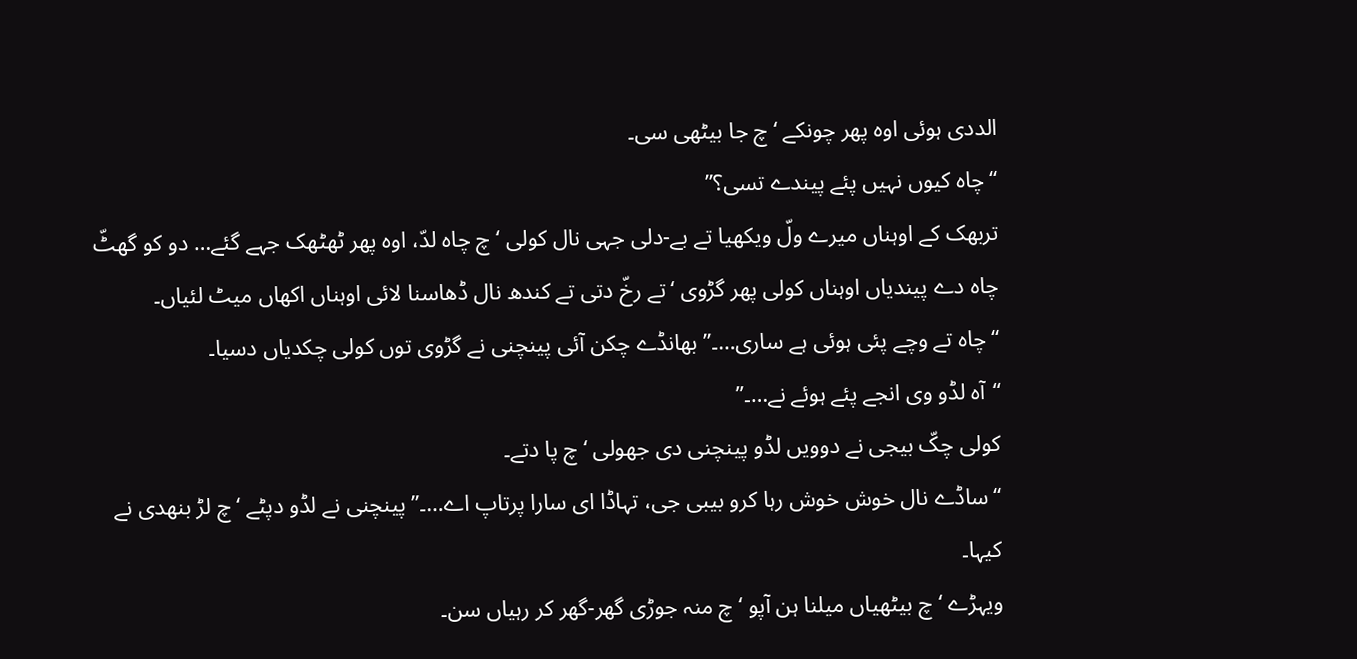الددی ہوئی اوہ پھر چونکے ‘چ جا بیٹھی سی۔
“چاہ کیوں نہیں پئے پیندے تسی؟”
تربھک کے اوہناں میرے ولّ ویکھیا تے بے-دلی جہی نال کولی ‘چ چاہ لدّ، اوہ پھر ٹھٹھک جہے گئے… دو کو گھٹّ چاہ دے پیندیاں اوہناں کولی پھر گڑوی ‘تے رخّ دتی تے کندھ نال ڈھاسنا لائی اوہناں اکھاں میٹ لئیاں۔
“چاہ تے وچے پئی ہوئی ہے ساری…۔” بھانڈے چکن آئی پینچنی نے گڑوی توں کولی چکدیاں دسیا۔
“آہ لڈو وی انجے پئے ہوئے نے…۔”
کولی چکّ بیجی نے دوویں لڈو پینچنی دی جھولی ‘چ پا دتے۔
“ساڈے نال خوش خوش رہا کرو بیبی جی، تہاڈا ای سارا پرتاپ اے…۔” پینچنی نے لڈو دپٹے ‘چ لڑ بنھدی نے کیہا۔
ویہڑے ‘چ بیٹھیاں میلنا ہن آپو ‘چ منہ جوڑی گھر-گھر کر رہیاں سن۔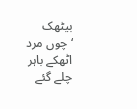بیٹھک ‘چوں مرد اٹھکے باہر چلے گئے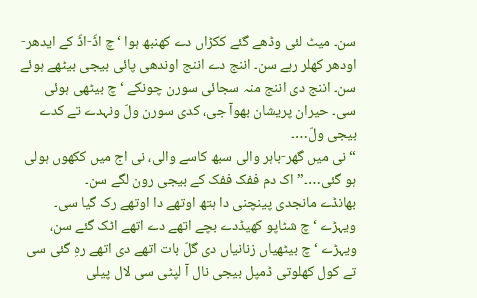سن۔ میٹ لئی وڈھے گئے ککڑاں دے کھنبھ ہوا ‘چ اڈّ-اڈّ کے ایدھر-اودھر کھلر رہے سن۔ اننج دے اننج اوندھی پائی بیجی بیٹھے ہوئے سن۔ اننج دی اننج منہ سجائی سورن چونکے ‘چ بیٹھی ہوئی سی۔ حیران پریشان بھوآ جی، کدی سورن ولّ ونہدے تے کدے بیجی ولّ…۔
“نی میں گھر-باہر والی سبھ کاسے والی، نی اج میں ککھوں ہولی ہو گئی…۔” اک دم ففک ففک کے بیجی رون لگے سن۔
بھانڈے مانجدی پینچنی دا ہتھ اوتھے دا اوتھے رک گیا سی۔ ویہڑے ‘چ شٹاپو کھیڈدے بچے اتھے دے اتھے اٹک گئے سن، ویہڑے ‘چ بیٹھیاں زنانیاں دی گلّ بات اتھے دی اتھے رہِ گئی سی تے کول کھلوتی ڈمپل بیجی نال آ لپٹی سی لال پیلی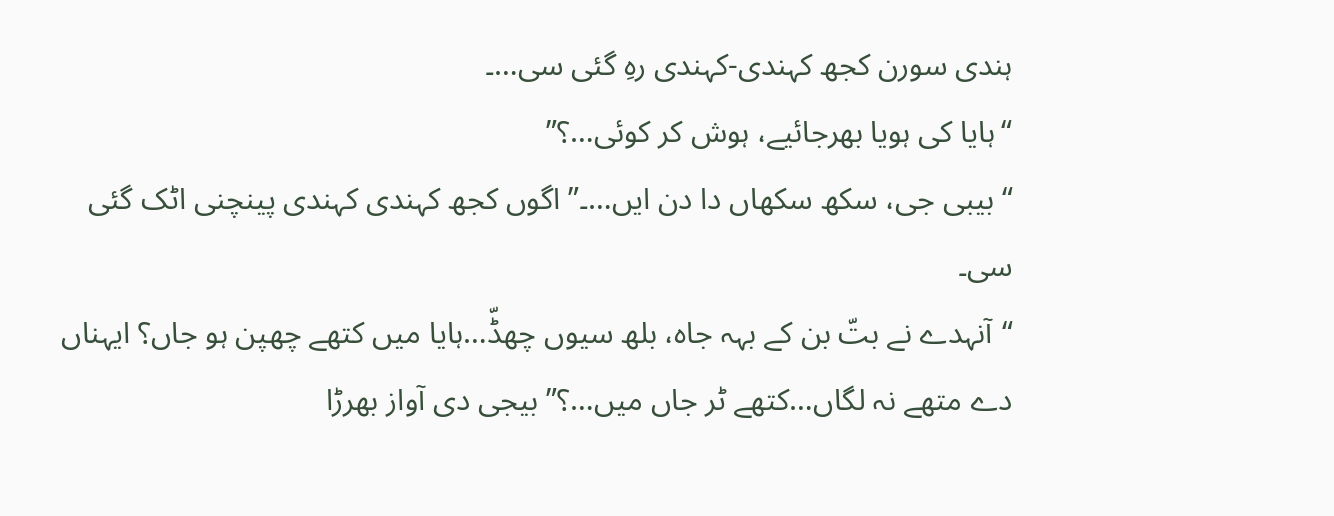ہندی سورن کجھ کہندی-کہندی رہِ گئی سی…۔
“ہایا کی ہویا بھرجائیے، ہوش کر کوئی…؟”
“بیبی جی، سکھ سکھاں دا دن ایں…۔” اگوں کجھ کہندی کہندی پینچنی اٹک گئی سی۔
“آنہدے نے بتّ بن کے بہہ جاہ، بلھ سیوں چھڈّ…ہایا میں کتھے چھپن ہو جاں؟ ایہناں دے متھے نہ لگاں…کتھے ٹر جاں میں…؟” بیجی دی آواز بھرڑا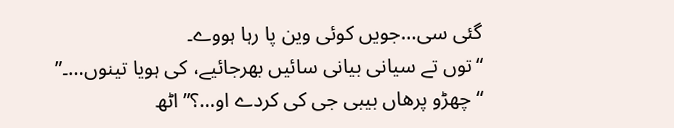گئی سی…جویں کوئی وین پا رہا ہووے۔
“توں تے سیانی بیانی سائیں بھرجائیے، کی ہویا تینوں…۔”
“چھڑو پرھاں بیبی جی کی کردے او…؟” اٹھ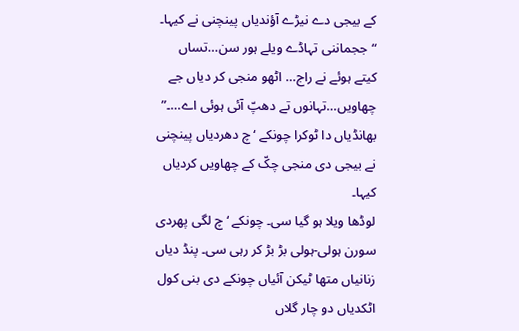کے بیجی دے نیڑے آؤندیاں پینچنی نے کیہا۔
“ججماننی تہاڈے ویلے ہور سن…تساں کیتے ہوئے نے راج… اٹھو منجی کر دیاں جے چھاویں…تہانوں تے دھپّ آئی ہوئی اے…۔” بھانڈیاں دا ٹوکرا چونکے ‘چ دھردیاں پینچنی نے بیجی دی منجی چکّ کے چھاویں کردیاں کیہا۔
لوڈھا ویلا ہو گیا سی۔ چونکے ‘چ لگی پھردی سورن ہولی-ہولی بڑ بڑ کر رہی سی۔ پنڈ دیاں زنانیاں متھا ٹیکن آئیاں چونکے دی بنی کول اٹکدیاں دو چار گلاں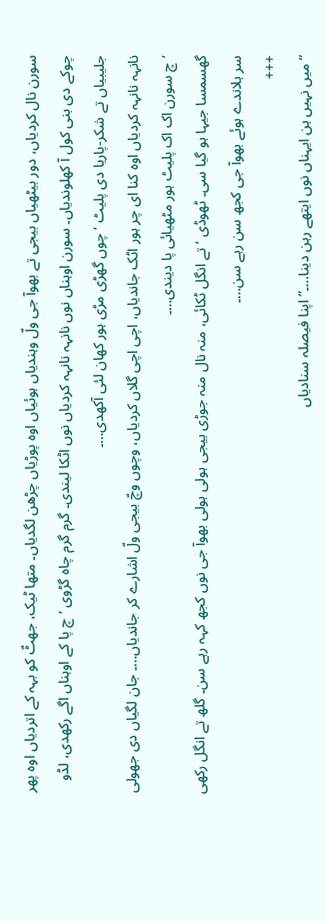سورن نال کردیاں، دور بیٹھیاں بیجی تے بھوآ جی ولّ وہندیاں ہوئیاں اوہ پوڑیاں چڑھن لگدیاں۔ متھا ٹیک، جھٹّ کو بہہ کے اتردیاں اوہ پھر چوکے دی بنی کول آ کھلوندیاں۔ سورن اوہناں نوں نانہہ نانہہ کردیاں نوں اٹکا لیندی۔ گرم گرم چاہ گڑوی ‘چ پا کے اوہناں اگے رکھدی، لڈو جلیبیاں تے شکر-پاریا دی پلیٹ ‘چوں گھڑی مڑی ہور کھان لئی آکھدی…۔
نانہہ نانہہ کردیاں اوہ کنا ای چر ہور اٹک جاندیاں، اچی اچی گلاں کردیاں، وچوں وچّ بیجی ولّ اشارے کر جاندیاں…۔ جان لگیاں دی جھولی ‘چ سورن اک اک پلیٹ ہور مٹھیائی پا دیندی…۔
گھسمسا جیہا ہو گیا سی۔ ٹھوڈی ‘تے انگل ٹکائی، منہ نال منہ جوڑی بیجی ہولی ہولی بھوآ جی نوں کجھ کہہ رہے سن۔ گلھ تے انگل رکھی سر ہلاندے ہوئے بھوآ جی کجھ سن رہے سن…۔
+++
“میں نہیں ہن ایہناں نوں ایتھے رہن دینا…۔” اپنا فیصلہ سنادیاں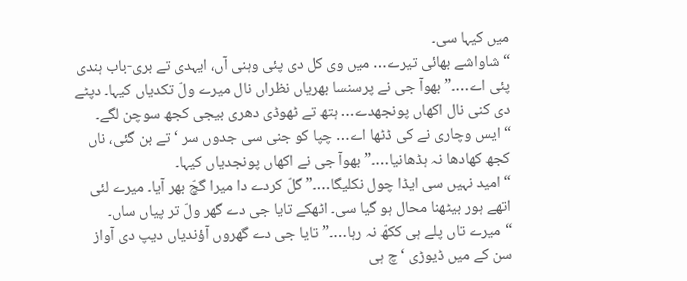میں کیہا سی۔
“شاواشے بھائی تیرے… میں وی کل دی پئی وہنی آں، ایہدی تے بری-باب ہندی پئی اے…۔” بھوآ جی نے پرسنسا بھریاں نظراں نال میرے ولّ تکدیاں کیہا۔ دپٹے دی کنی نال اکھاں پونجھدے… ہتھ تے ٹھوڈی دھری بیجی کجھ سوچن لگے۔
“ایس وچاری نے کی ڈٹھا اے… چپا کو جنی سی جدوں سر ‘تے بن گئی، ناں کجھ کھادھا نہ ہڈھانیا…۔” بھوآ جی نے اکھاں پونجدیاں کیہا۔
“امید نہیں سی ایڈا چول نکلیگا…۔” گلّ کردے دا میرا گچّ بھر آیا۔ میرے لئی اتھے ہور بیٹھنا محال ہو گیا سی۔ اٹھکے تایا جی دے گھر ولّ تر پیاں ساں۔
“میرے تاں پلے ہی ککھّ نہ رہا…۔” تایا جی دے گھروں آؤندیاں دیپ دی آواز سن کے میں ڈیوڑی ‘چ ہی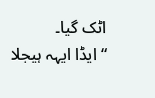اٹک گیا۔
“ایڈا ایہہ ہیجلا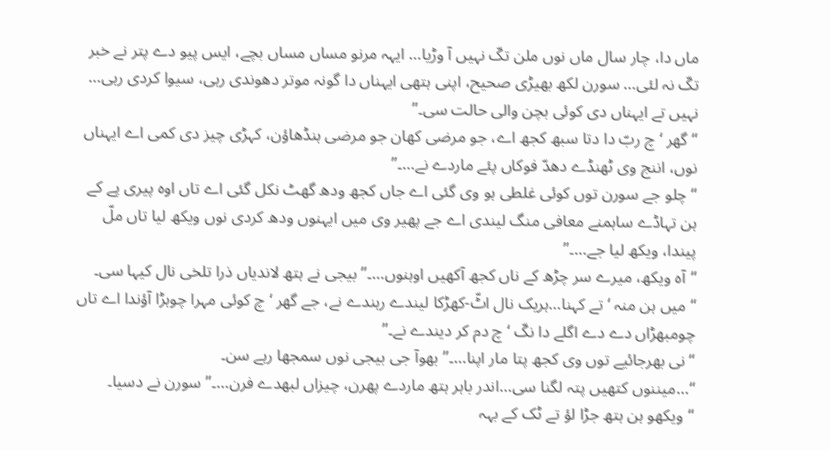ماں دا، چار سال ماں نوں ملن تکّ نہیں آ وڑیا… ایہہ مرنو مساں مساں بچے، ایس پیو دے پتر نے خبر تکّ نہ لئی… سورن لکھ بھیڑی صحیح، اپنی ہتھی ایہناں دا گونہ موتر دھوندی رہی، سیوا کردی رہی… نہیں تے ایہناں دی کوئی بچن والی حالت سی۔”
“گھر ‘چ ربّ دا دتا سبھ کجھ اے، جو مرضی کھان جو مرضی ہنڈھاؤن، کہڑی چیز دی کمی اے ایہناں نوں، اننج وی ٹھنڈے دھدّ فوکاں پئے ماردے نے…۔”
“چلو جے سورن توں کوئی غلطی ہو وی گئی اے جاں کجھ ودھ گھٹ نکل گئی اے تاں اوہ پیری پے کے ہن تہاڈے ساہمنے معافی منگ لیندی اے جے پھیر وی میں ایہنوں ودھ کردی نوں ویکھ لیا تاں ملّ پیندا، ویکھ لیا جے…۔”
“آہ ویکھ، میرے سر چڑھ کے ناں کجھ آکھیں اوہنوں…۔” بیجی نے ہتھ لاندیاں ذرا تلخی نال کیہا سی۔
“میں ہن منہ ‘تے کہنا…ہریک نال اٹّ-کھڑکا لیندے رہندے نے، جے گھر ‘چ کوئی مہرا چوہڑا آؤندا اے تاں چومبھڑاں دے دے اگلے دا نکّ ‘چ دم کر دیندے نے۔”
“نی بھرجائیے توں وی کجھ پتا مار اپنا…۔” بھوآ جی بیجی نوں سمجھا رہے سن۔
“…میننوں کتھیں پتہ لگنا سی…اندر باہر ہتھ ماردے پھرن، چیزاں لبھدے فرن…۔” سورن نے دسیا۔
“ویکھو ہن ہتھ جڑا لؤ تے ٹک کے بہہ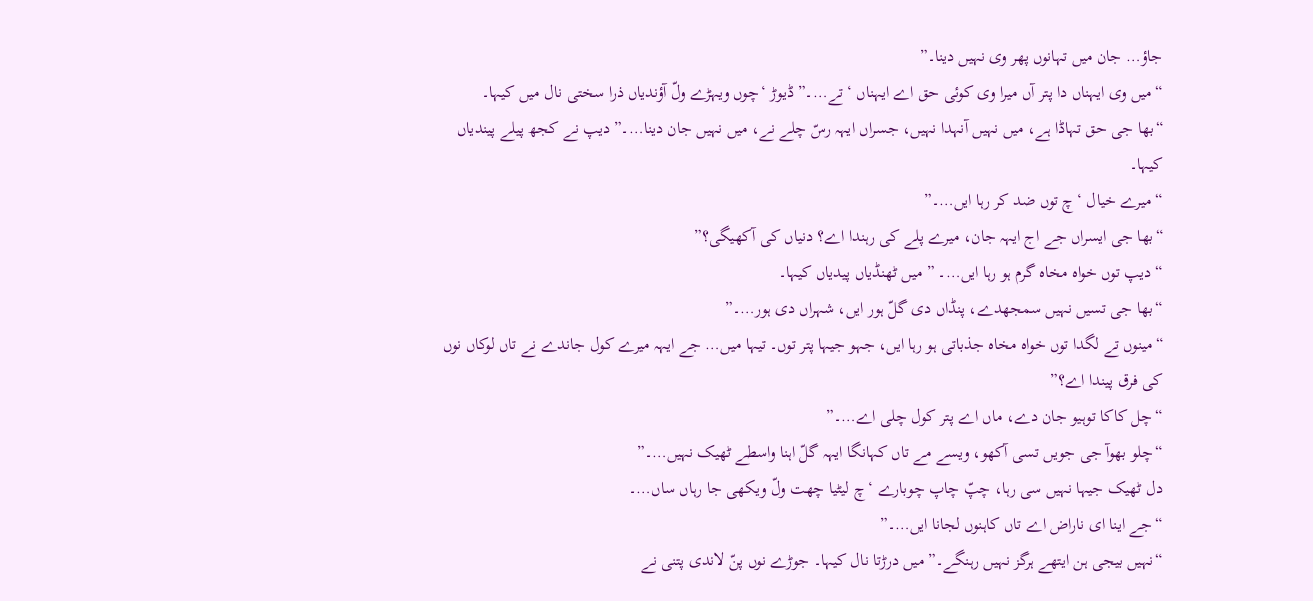جاؤ… جان میں تہانوں پھر وی نہیں دینا۔”
“میں وی ایہناں دا پتر آں میرا وی کوئی حق اے ایہناں ‘تے…۔” ڈیوڑ ‘چوں ویہڑے ولّ آؤندیاں ذرا سختی نال میں کیہا۔
“بھا جی حق تہاڈا ہے، میں نہیں آنہدا نہیں، جسراں ایہہ رسّ چلے نے، میں نہیں جان دینا…۔” دیپ نے کجھ پیلے پیندیاں کیہا۔
“میرے خیال ‘چ توں ضد کر رہا ایں…۔”
“بھا جی ایسراں جے اج ایہہ جان، میرے پلے کی رہندا اے؟ دنیاں کی آکھیگی؟”
“دیپ توں خواہ مخاہ گرم ہو رہا ایں…۔ ” میں ٹھنڈیاں پیدیاں کیہا۔
“بھا جی تسیں نہیں سمجھدے، پنڈاں دی گلّ ہور ایں، شہراں دی ہور…۔”
“مینوں تے لگدا توں خواہ مخاہ جذباتی ہو رہا ایں، جہو جیہا پتر توں۔ تیہا میں… جے ایہہ میرے کول جاندے نے تاں لوکاں نوں کی فرق پیندا اے؟”
“چل کاکا توہیو جان دے، ماں اے پتر کول چلی اے…۔”
“چلو بھوآ جی جویں تسی آکھو، ویسے مے تاں کہانگا ایہہ گلّ اہنا واسطے ٹھیک نہیں…۔”
دل ٹھیک جیہا نہیں سی رہا، چپّ چاپ چوبارے ‘چ لیٹیا چھت ولّ ویکھی جا رہاں ساں…۔
“جے اینا ای ناراض اے تاں کاہنوں لجانا ایں…۔”
“نہیں بیجی ہن ایتھے ہرگز نہیں رہنگے۔” میں درڑتا نال کیہا۔ جوڑے نوں پنّ لاندی پتنی نے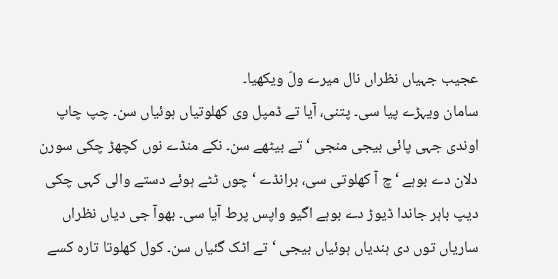عجیب جہیاں نظراں نال میرے ولّ ویکھیا۔
سامان ویہڑے پیا سی۔ پتنی، آیا تے ڈمپل وی کھلوتیاں ہوئیاں سن۔ چپ چاپ اوندی جہی پائی بیجی منجی ‘تے بیٹھے سن۔ نکے منڈے نوں کچھڑ چکی سورن دلان دے بوہے ‘چ آ کھلوتی سی، برانڈے ‘چوں ٹٹے ہوئے دستے والی کہی چکی دیپ باہر جاندا ڈیوڑ دے بوہے اگیو واپس پرط آیا سی۔ بھوآ جی دیاں نظراں ساریاں توں دی ہندیاں ہوئیاں بیجی ‘تے اٹک گئیاں سن۔ کول کھلوتا تارہ کسے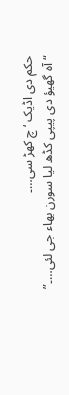حکم دی اڈیک ‘چ کھڑ سی…۔
“آہ گھیؤ دی پیپی کڈھ لیا سورن بھاء جی لئی…۔”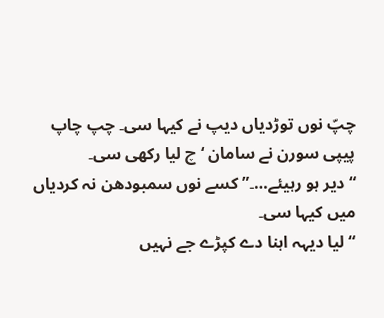چپّ نوں توڑدیاں دیپ نے کیہا سی۔ چپ چاپ پیپی سورن نے سامان ‘چ لیا رکھی سی۔
“دیر ہو رہیئے…۔” کسے نوں سمبودھن نہ کردیاں میں کیہا سی۔
“لیا دیہہ اہنا دے کپڑے جے نہیں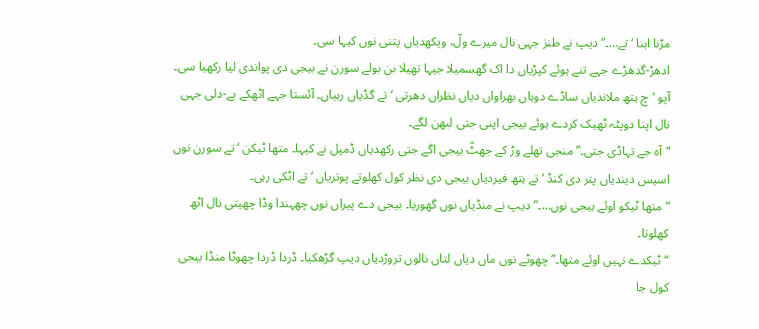مڑنا اہنا ‘تے…۔” دیپ نے طنز جہی نال میرے ولّ، ویکھدیاں پتنی نوں کیہا سی۔
ادھڑ-گدھڑے جہے تنے ہوئے کپڑیاں دا اک گھسمیلا جیہا تھیلا بن بولے سورن نے بیجی دی پواندی لیا رکھیا سی۔
آپو ‘چ ہتھ ملاندیاں ساڈے دوہاں بھراواں دیاں نظراں دھرتی ‘تے گڈیاں رہیاں۔ آئستا جہے اٹھکے بے-دلی جہی نال اپنا دوپٹہ ٹھیک کردے ہوئے بیجی اپنی جتی لبھن لگے۔
“آہ جے تہاڈی جتی۔” منجی تھلے وڑ کے جھٹّ بیجی اگے جتی رکھدیاں ڈمپل نے کیہا۔ متھا ٹیکن ‘تے سورن نوں اسیس دیندیاں پتر دی کنڈ ‘تے ہتھ فیردیاں بیجی دی نظر کول کھلوتے پوتریاں ‘تے اٹکی رہی۔
“متھا ٹیکو اوئے بیجی نوں…۔” دیپ نے منڈیاں نوں گھوریا۔ بیجی دے پیراں نوں چھہندا وڈا چھیتی نال اٹھ کھلوتا۔
“ٹیکدے نہیں اوئے متھا۔” چھوٹے نوں ماں دیاں لتاں نالوں تروڑدیاں دیپ گڑھکیا۔ ڈردا ڈردا چھوٹا منڈا بیجی کول جا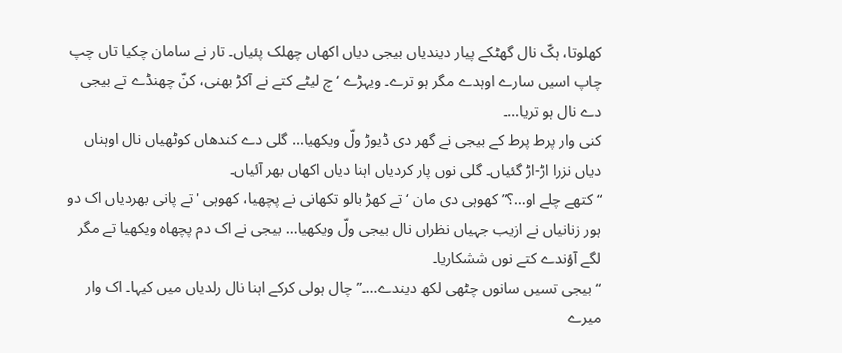کھلوتا، ہکّ نال گھٹکے پیار دیندیاں بیجی دیاں اکھاں چھلک پئیاں۔ تار نے سامان چکیا تاں چپ چاپ اسیں سارے اوہدے مگر ہو ترے۔ ویہڑے ‘چ لیٹے کتے نے آکڑ بھنی، کنّ چھنڈے تے بیجی دے نال ہو تریا…۔
کنی وار پرط پرط کے بیجی نے گھر دی ڈیوڑ ولّ ویکھیا… گلی دے کندھاں کوٹھیاں نال اوہناں دیاں نزرا اڑ-اڑ گئیاں۔ گلی نوں پار کردیاں اہنا دیاں اکھاں بھر آئیاں۔
“کتھے چلے او…؟” کھوہی دی مان ‘تے کھڑ بالو تکھانی نے پچھیا، کھوہی 'تے پانی بھردیاں اک دو ہور زنانیاں نے ازیب جہیاں نظراں نال بیجی ولّ ویکھیا… بیجی نے اک دم پچھاہ ویکھیا تے مگر لگے آؤندے کتے نوں ششکاریا۔
“بیجی تسیں سانوں چٹھی لکھ دیندے…۔” چال ہولی کرکے اہنا نال رلدیاں میں کیہا۔ اک وار میرے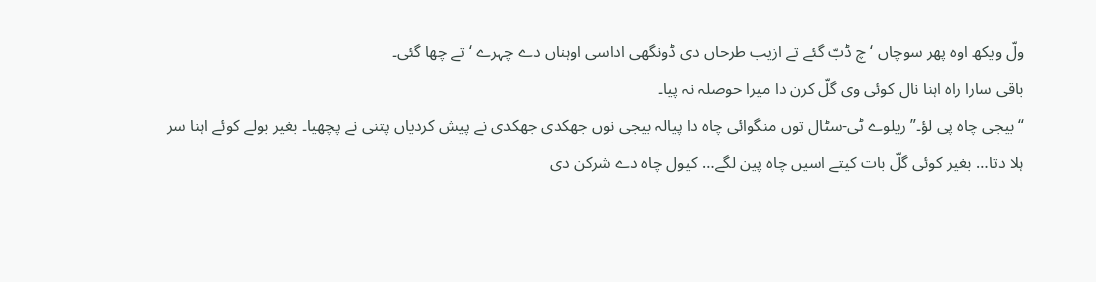ولّ ویکھ اوہ پھر سوچاں ‘چ ڈبّ گئے تے ازیب طرحاں دی ڈونگھی اداسی اوہناں دے چہرے ‘تے چھا گئی۔
باقی سارا راہ اہنا نال کوئی وی گلّ کرن دا میرا حوصلہ نہ پیا۔
“بیجی چاہ پی لؤ۔” ریلوے ٹی-سٹال توں منگوائی چاہ دا پیالہ بیجی نوں جھکدی جھکدی نے پیش کردیاں پتنی نے پچھیا۔ بغیر بولے کوئے اہنا سر ہلا دتا… بغیر کوئی گلّ بات کیتے اسیں چاہ پین لگے… کیول چاہ دے شرکن دی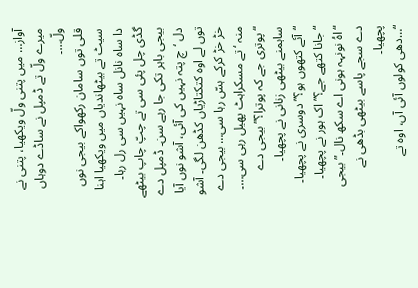آواز… میں پتنی ولّ ویکھیا، پتنی نے میرے ولّ تے ڈمپل نے ساڈے دوہاں ولّ…۔
قلی توں سامان رکھواکے بیجی نوں سیٹ تے بیٹھاندیاں میں ویکھیا اہنا دا ساہ نانل ساہ نہیں سی رل رہا۔ گڈی چل پئی سی تے چپّ چاپ بیٹھے بیجی باہر تکی جا رہے سن۔ ڈمپل دے دل ‘چ پتہ نہیں کی آئی، آشو نوں آیا توں لے اوہ کتکتاڑیاں کڈھن لگی۔ آشو خڑ خڑ کرکے ہسّ رہا سی… بیجی دے منہ ‘تے مسکراہٹ پھیل رہی سی…۔
“پوتری جے کہ پوترا؟” بیجی دے ساہمنے بیٹھی زنانی نے پچھیا۔
“آئے کتھوں ہو؟” دوسری نے پچھیا۔
“جانا کتھے جے؟” اک ہور نے پچھیا۔
“اہُ نونہہ ہونی اے سکھ نال۔” بیجی دے سجے پاسے بیٹھی بڈھی نے پچھیا۔
“…دھی کولوں آئی آں، اوہ تے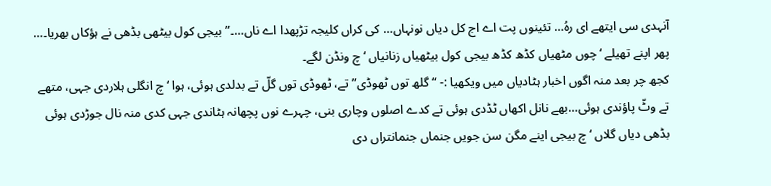آنہدی سی ایتھے ای رہُ… تئینوں پت اے اج کل دیاں نونہاں… کی کراں کلیجہ تڑپھدا اے ناں…۔” بیجی کول بیٹھی بڈھی نے ہؤکاں بھریا۔… پھر اپنے تھیلے ‘چوں مٹھیاں کڈھ کڈھ بیجی کول بیٹھیاں زنانیاں ‘چ ونڈن لگے۔
کجھ چر بعد منہ اگوں اخبار ہٹادیاں میں ویکھیا :- “گلھ توں ٹھوڈی” تے، ٹھوڈی توں گلّ تے بدلدی ہوئی، ہوا ‘چ انگلی ہلاردی جہی، متھے تے وٹّ پاؤندی ہوئی…بھے نانل اکھاں ٹڈدی ہوئی تے کدے اصلوں وچاری بنی، چہرے نوں پچھانہ ہٹاندی جہی کدی منہ نال جوڑدی ہوئی بڈھی دیاں گلاں ‘چ بیجی اینے مگن سن جویں جنماں جنمانتراں دی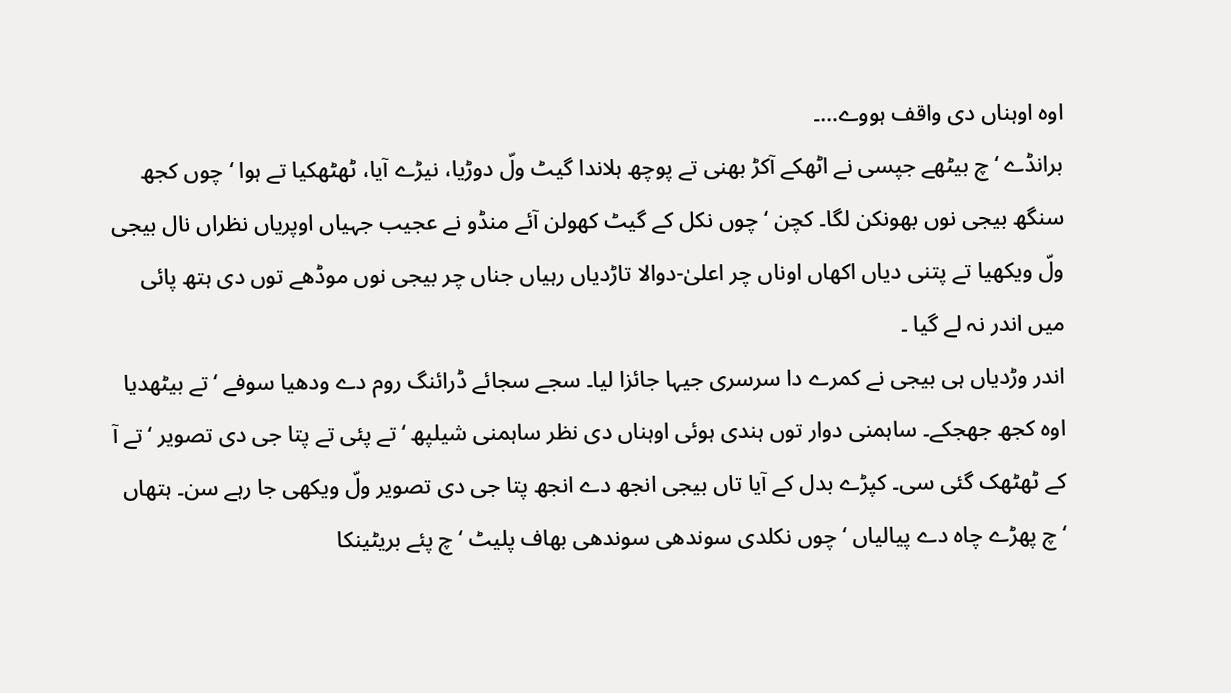اوہ اوہناں دی واقف ہووے…۔
برانڈے ‘چ بیٹھے جپسی نے اٹھکے آکڑ بھنی تے پوچھ ہلاندا گیٹ ولّ دوڑیا، نیڑے آیا، ٹھٹھکیا تے ہوا ‘چوں کجھ سنگھ بیجی نوں بھونکن لگا۔ کچن ‘چوں نکل کے گیٹ کھولن آئے منڈو نے عجیب جہیاں اوپریاں نظراں نال بیجی ولّ ویکھیا تے پتنی دیاں اکھاں اوناں چر اعلیٰ-دوالا تاڑدیاں رہیاں جناں چر بیجی نوں موڈھے توں دی ہتھ پائی میں اندر نہ لے گیا ۔
اندر وڑدیاں ہی بیجی نے کمرے دا سرسری جیہا جائزا لیا۔ سجے سجائے ڈرائنگ روم دے ودھیا سوفے ‘تے بیٹھدیا اوہ کجھ جھجکے۔ ساہمنی دوار توں ہندی ہوئی اوہناں دی نظر ساہمنی شیلپھ ‘تے پئی تے پتا جی دی تصویر ‘تے آ کے ٹھٹھک گئی سی۔ کپڑے بدل کے آیا تاں بیجی انجھ دے انجھ پتا جی دی تصویر ولّ ویکھی جا رہے سن۔ ہتھاں ‘چ پھڑے چاہ دے پیالیاں ‘چوں نکلدی سوندھی سوندھی بھاف پلیٹ ‘چ پئے بریٹینکا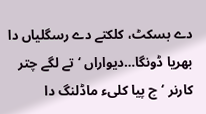دے بسکٹ، کلکتے دے رسگلیاں دا بھریا ڈونگا…دیواراں ‘تے لگے چتر کارنر ‘چ پیا کلیء ماڈلنگ دا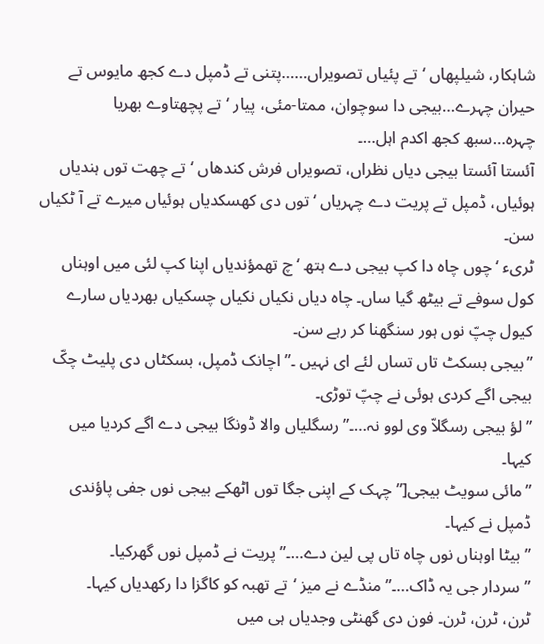شاہکار، شیلپھاں ‘تے پئیاں تصویراں……پتنی تے ڈمپل دے کجھ مایوس تے حیران چہرے…بیجی دا سوچوان، ممتا-مئی، پیار ‘تے پچھتاوے بھریا چہرہ…سبھ کجھ اکدم اہل…۔
آئستا آئستا بیجی دیاں نظراں، تصویراں فرش کندھاں ‘تے چھت توں ہندیاں ہوئیاں، ڈمپل تے پریت دے چہریاں ‘توں دی کھسکدیاں ہوئیاں میرے تے آ ٹکیاں سن۔
ٹریء ‘چوں چاہ دا کپ بیجی دے ہتھ ‘چ تھمؤندیاں اپنا کپ لئی میں اوہناں کول سوفے تے بیٹھ گیا ساں۔ چاہ دیاں نکیاں نکیاں چسکیاں بھردیاں سارے کیول چپّ نوں ہور سنگھنا کر رہے سن۔
”بیجی بسکٹ تاں تساں لئے ای نہیں ۔” اچانک ڈمپل، بسکٹاں دی پلیٹ چکّ بیجی اگے کردی ہوئی نے چپّ توڑی۔
”لؤ بیجی رسگلاّ وی لوو نہ…۔” رسگلیاں والا ڈونگا بیجی دے اگے کردیا میں کیہا۔
”مائی سویٹ بیجی[” چہک کے اپنی جگا توں اٹھکے بیجی نوں جفی پاؤندی ڈمپل نے کیہا۔
”بیٹا اوہناں نوں چاہ تاں پی لین دے…۔” پریت نے ڈمپل نوں گھرکیا۔
”سردار جی یہ ڈاک…۔” منڈے نے میز ‘تے تھبہ کو کاگزا دا رکھدیاں کیہا۔
ٹرن، ٹرن، ٹرن۔ فون دی گھنٹی وجدیاں ہی میں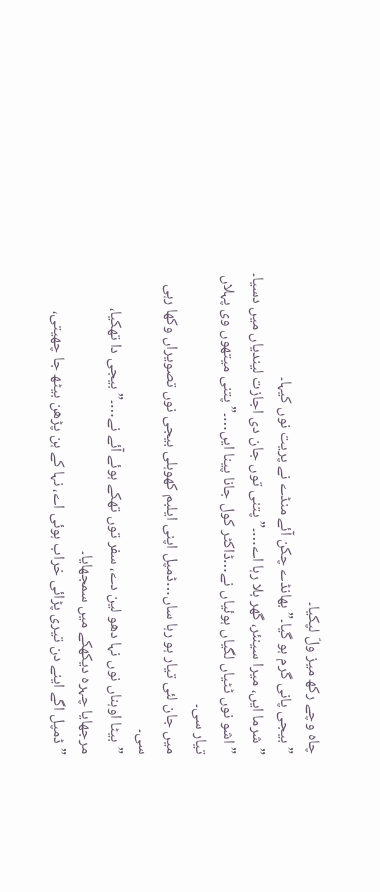چاہ وچے رکھ میز ولّ لپکیا۔
”بیجی پانی گرم ہو گیا۔” بھانڈے چکن آئے منڈے نے پریت نوں کیہا۔
”شرما ایں، میرا سینئر، گھر بلا رہا اے…۔” پتنی توں جان دی اجازت لیندیاں میں دسیا۔
”اشو نوں ٹٹیاں لگیاں ہوئیاں نے…ڈاکٹر کول جانا پینا ایں…۔” پتنی میتھوں وی پہلاں تیار سی۔
میں جان لئی تیار ہو رہا ساں…ڈمپل اپنی ایلبم کھوہلی بیجی نوں تصویراں وکھا رہی سی۔
”بیٹا اوہناں نوں نہا دھو لین دے، سفر توں تھکے ہوئے آئے نے…۔” بیجی دا تھکیا، مرجھایا چہرہ دیکھکے میں سمجھایا۔
”ڈمپل اگے اینے دن تیری پڑائی خراب ہوئی اے، نہا کے ہن پڑھن بیٹھ جا چھیتی،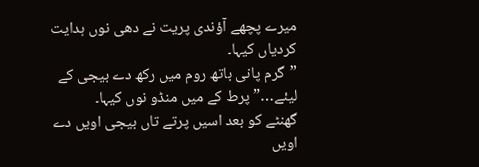میرے پچھے آؤندی پریت نے دھی نوں ہدایت کردیاں کیہا۔
”گرم پانی باتھ روم میں رکھ دے بیجی کے لیئے…” پرط کے میں منڈو نوں کیہا۔
گھنٹے کو بعد اسیں پرتے تاں بیجی اویں دے اویں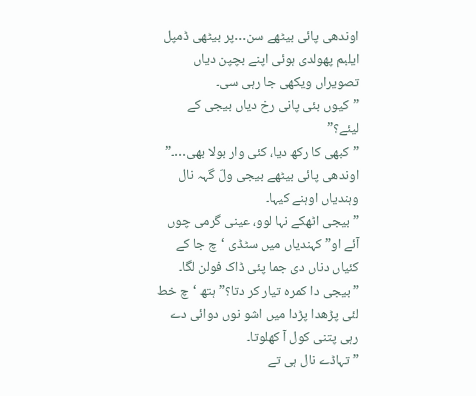اوندھی پائی بیٹھے سن…پر بیٹھی ڈمپل ایلبم پھولدی ہوئی اپنے بچپن دیاں تصویراں ویکھی جا رہی سی۔
”کیوں بئی پانی رخ دیاں بیجی کے لیئے؟”
”کبھی کا رکھ دیا، کئی وار بولا بھی…۔” اوندھی پائی بیٹھے بیجی ولّ گہہ نال وہندیاں اوہنے کیہا۔
”بیجی اٹھکے نہا لوو، عینی گرمی چوں آئے او” کہندیاں میں سٹڈی ‘چ جا کے کئیاں دناں دی جما پئی ڈاک فولن لگا۔
”بیجی دا کمرہ تیار کر دتا؟” ہتھ ‘چ خط لئی پڑھدا پڑدا میں اشو نوں دوائی دے رہی پتنی کول آ کھلوتا۔
”تہاڈے نال ہی تے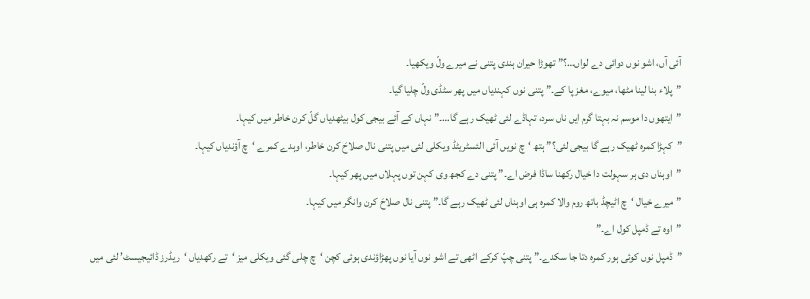آئی آں، اشو نوں دوائی دے لواں…؟” تھوڑا حیران ہندی پتنی نے میرے ولّ ویکھیا۔
”پلاء بنا لینا مٹھا، میوے، مغز پا کے۔” پتنی نوں کہندیاں میں پھر سٹڈی ولّ چلیا گیا۔
”ایتھوں دا موسم نہ بہتا گرم ایں ناں سرد، تہاڈے لئی ٹھیک رہے گا…۔” نہاں کے آئے بیجی کول بیٹھدیاں گلّ کرن خاطر میں کیہا۔
”کہڑا کمرہ ٹھیک رہے گا بیجی لئی؟” ہتھ ‘چ نویں آئی الئسٹریٹڈ ویکلی لئی میں پتنی نال صلاحَ کرن خاطر، اوہدے کمرے ‘چ آؤندیاں کیہا۔
”اوہناں دی ہر سہولت دا خیال رکھنا ساڈا فرض اے۔” پتنی دے کجھ وی کہن توں پہلاں میں پھر کیہا۔
”میرے خیال ‘چ اٹیچڈ باتھ روم والا کمرہ ہی اوہناں لئی ٹھیک رہے گا۔” پتنی نال صلاحَ کرن وانگر میں کیہا۔
”اوہ تے ڈمپل کول اے۔”
”ڈمپل نوں کوئی ہور کمرہ دتا جا سکدے۔” پتنی چپّ کرکے اٹھی تے اشو نوں آیا نوں پھڑاؤندی ہوئی کچن ‘چ چلی گئی ویکلی میز ‘تے رکھدیاں ‘ریڈرز ڈائیجیسٹ’ لئی میں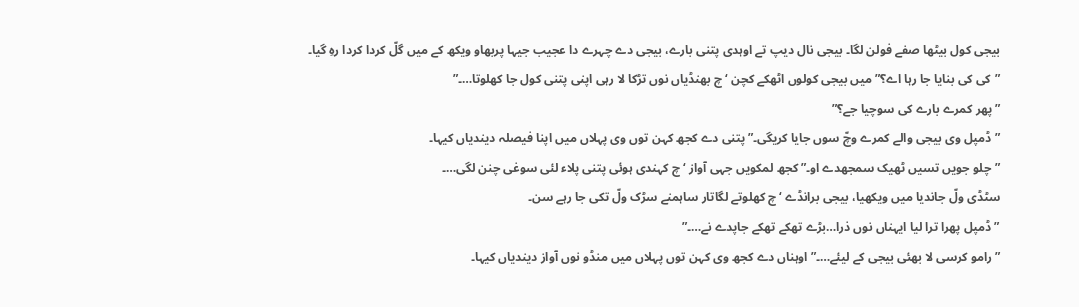بیجی کول بیٹھا صفے فولن لگا۔ بیجی نال دیپ تے اوہدی پتنی بارے، بیجی دے چہرے دا عجیب جیہا پربھاو ویکھ کے میں گلّ کردا کردا رہِ گیا۔
”کی کی بنایا جا رہا اے؟” میں بیجی کولوں اٹھکے کچن ‘چ بھنڈیاں نوں تڑکا لا رہی اپنی پتنی کول جا کھلوتا…۔”
”پھر کمرے بارے کی سوچیا جے؟”
”ڈمپل وی بیجی والے کمرے وچّ سوں جایا کریگی۔” پتنی دے کجھ کہن توں وی پہلاں میں اپنا فیصلہ دیندیاں کیہا۔
”چلو جویں تسیں ٹھیک سمجھدے او۔” کجھ لمکویں جہی آواز ‘چ کہندی ہوئی پتنی پلاء لئی سوغی چنن لگی…۔
سٹڈی ولّ جاندیا میں ویکھیا، بیجی برانڈے ‘چ کھلوتے لگاتار ساہمنے سڑک ولّ تکی جا رہے سن۔
”ڈمپل پھرا ترا لیا ایہناں نوں ذرا…بڑے تھکے تھکے جاپدے نے…۔”
”رامو کرسی لا بھئی بیجی کے لیئے…۔” اوہناں دے کجھ وی کہن توں پہلاں میں منڈو نوں آواز دیندیاں کیہا۔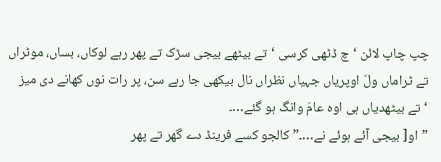چپ چاپ لائن ‘چ ڈٹھی کرسی ‘تے بیٹھے بیجی سڑک تے پھر رہے لوکاں، بساں، موٹراں تے ٹراماں ولّ اوپریاں جہیاں نظراں نال بیکھی جا رہے سن، پر رات نوں کھانے دی میز ‘تے بیٹھدیاں ہی اوہ عامَ وانگ ہو گئے…۔
”او[ بیجی آئے ہوئے نے…۔” کالجو کسے فرینڈ دے گھر تے پھر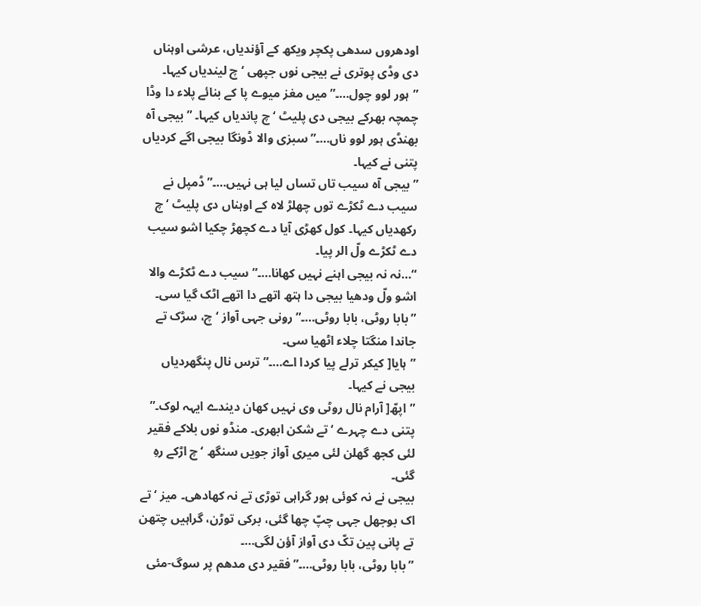اودھروں سدھی پکچر ویکھ کے آؤندیاں، عرشی اوہناں دی وڈی پوتری نے بیجی نوں جپھی ‘چ لیندیاں کیہا۔
”ہور لوو چول…۔” میں مغز میوے پا کے بنائے پلاء دا وڈا چمچہ بھرکے بیجی دی پلیٹ ‘چ پاندیاں کیہا۔ ”بیجی آہ بھنڈی ہور لوو ناں…۔” سبزی والا ڈونگا بیجی اگے کردیاں پتنی نے کیہا۔
”بیجی آہ سیب تاں تساں لیا ہی نہیں…۔” ڈمپل نے سیب دے ٹکڑے توں چھلڑ لاہ کے اوہناں دی پلیٹ ‘چ رکھدیاں کیہا۔ کول کھڑی آیا دے کچھڑ چکیا اشو سیب دے ٹکڑے ولّ الر پیا۔
“…نہ نہ بیجی اہنے نہیں کھانا…۔” سیب دے ٹکڑے والا اشو ولّ ودھیا بیجی دا ہتھ اتھے دا اتھے اٹک گیا سی۔
”بابا روٹی، بابا روٹی…۔” رونی جہی آواز ‘چ، سڑک تے جاندا منگتا چلاء اٹھیا سی۔
”ہایا[ کیکر ترلے پیا کردا اے…۔” ترس نال پنگھردیاں بیجی نے کیہا۔
”اپھّ[ آرام نال روٹی وی نہیں کھان دیندے ایہہ لوک۔” پتنی دے چہرے ‘تے شکن ابھری۔ منڈو نوں بلاکے فقیر لئی کجھ گھلن لئی میری آواز جویں سنگھ ‘چ اڑکے رہِ گئی۔
بیجی نے نہ کوئی ہور گراہی توڑی تے نہ کھادھی۔ میز ‘تے اک بوجھل جہی چپّ چھا گئی، برکی توڑن، گراہیں چتھن تے پانی پین تکّ دی آواز آؤن لگی…۔
”بابا روٹی، بابا روٹی…۔” فقیر دی مدھم پر سوگ-مئی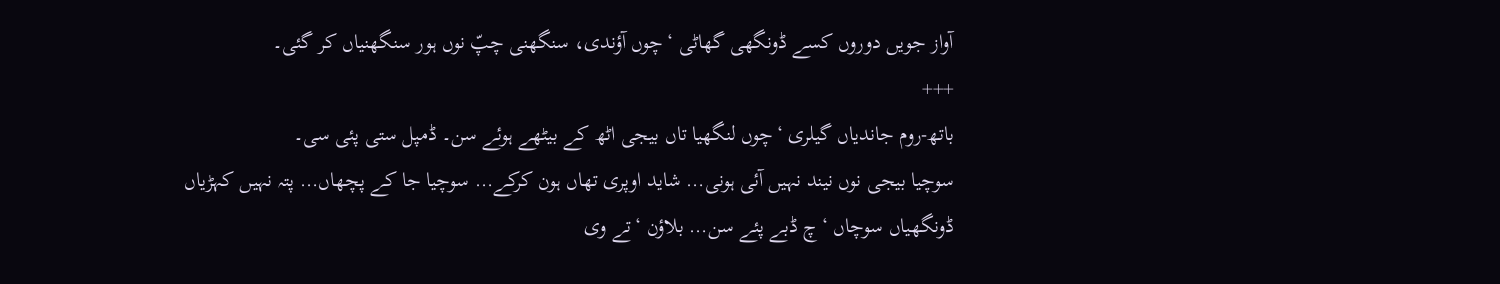آواز جویں دوروں کسے ڈونگھی گھاٹی ‘چوں آؤندی، سنگھنی چپّ نوں ہور سنگھنیاں کر گئی۔
+++
باتھ-روم جاندیاں گیلری ‘چوں لنگھیا تاں بیجی اٹھ کے بیٹھے ہوئے سن۔ ڈمپل ستی پئی سی۔
سوچیا بیجی نوں نیند نہیں آئی ہونی… شاید اوپری تھاں ہون کرکے… سوچیا جا کے پچھاں… پتہ نہیں کہڑیاں ڈونگھیاں سوچاں ‘چ ڈبے پئے سن… بلاؤن ‘تے وی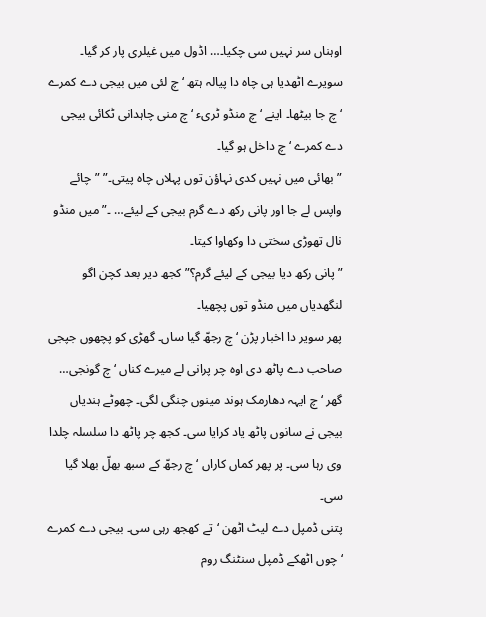اوہناں سر نہیں سی چکیا۔… اڈول میں غیلری پار کر گیا۔
سویرے اٹھدیا ہی چاہ دا پیالہ ہتھ ‘چ لئی میں بیجی دے کمرے ‘چ جا بیٹھا۔ اینے ‘چ منڈو ٹریء ‘چ منی چاہدانی ٹکائی بیجی دے کمرے ‘چ داخل ہو گیا۔
”بھائی میں نہیں کدی نہاؤن توں پہلاں چاہ پیتی۔” ”چائے واپس لے جا اور پانی رکھ دے گرم بیجی کے لیئے… ۔” میں منڈو نال تھوڑی سختی دا وکھاوا کیتا۔
”پانی رکھ دیا بیجی کے لیئے گرم؟” کجھ دیر بعد کچن اگو لنگھدیاں میں منڈو توں پچھیا۔
پھر سویر دا اخبار پڑن ‘چ رجھّ گیا ساں۔ گھڑی کو پچھوں جپجی صاحب دے پاٹھ دی اوہ چر پرانی لے میرے کناں ‘چ گونجی… گھر ‘چ ایہہ دھارمک ہوند مینوں چنگی لگی۔ چھوٹے ہندیاں بیجی نے سانوں پاٹھ یاد کرایا سی۔ کجھ چر پاٹھ دا سلسلہ چلدا وی رہا سی۔ پر پھر کماں کاراں ‘چ رجھّ کے سبھ بھلّ بھلا گیا سی۔
پتنی ڈمپل دے لیٹ اٹھن ‘تے کھجھ رہی سی۔ بیجی دے کمرے ‘چوں اٹھکے ڈمپل سنٹنگ روم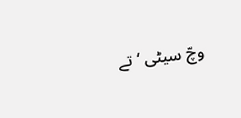وچّ سیٹی ‘تے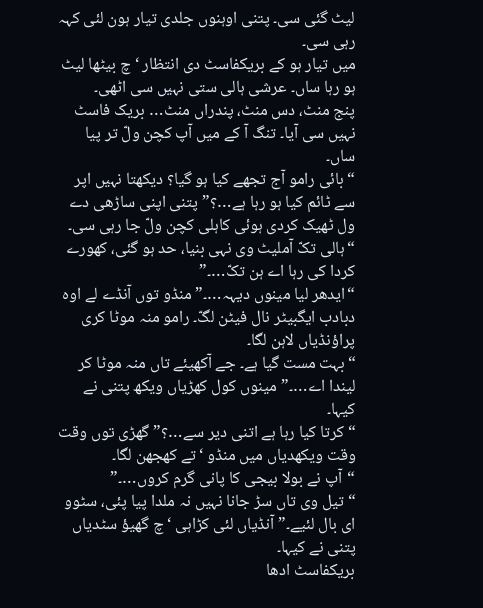لیٹ گئی سی۔ پتنی اوہنوں جلدی تیار ہون لئی کہہ رہی سی۔
میں تیار ہو کے بریکفاسٹ دی انتظار ‘چ بیٹھا لیٹ ہو رہا ساں۔ عرشی ہالی ستی نہیں سی اٹھی۔
پنج منٹ، دس منٹ، پندراں منٹ… بریک فاسٹ نہیں سی آیا۔ تنگ آ کے میں آپ کچن ولّ تر پیا ساں۔
“بائی رامو آج تجھے کیا ہو گیا؟ دیکھتا نہیں اپر سے ٹائم کیا ہو رہا ہے…؟” پتنی اپنی ساڑھی دے ول ٹھیک کردی ہوئی کاہلی کچن ولّ جا رہی سی۔
“ہالی تکّ آملیٹ وی نہی بنیا، حد ہو گئی، کھورے کردا کی رہا اے ہن تکّ…۔”
“ایدھر لیا مینوں دیہہ…۔” منڈو توں آنڈے لے اوہ دبادب ایگبیٹر نال فیٹن لگّ۔ رامو منہ موٹا کری پراؤنڈیاں لاہن لگا۔
“بہت مست گیا ہے۔ جے آکھیئے تاں منہ موٹا کر لیندا اے…۔” مینوں کول کھڑیاں ویکھ پتنی نے کیہا۔
“کرتا کیا رہا ہے اتنی دیر سے…؟” گھڑی توں وقت وقت ویکھدیاں میں منڈو ‘تے کھجھن لگا۔
“آپ نے بولا بیجی کا پانی گرم کروں…۔”
“تیل وی تاں سڑ جانا نہیں نہ ملدا پیا پئی، سٹوو ای بال لئیے۔” آنڈیاں لئی کڑاہی ‘چ گھیؤ سٹدیاں پتنی نے کیہا۔
بریکفاسٹ ادھا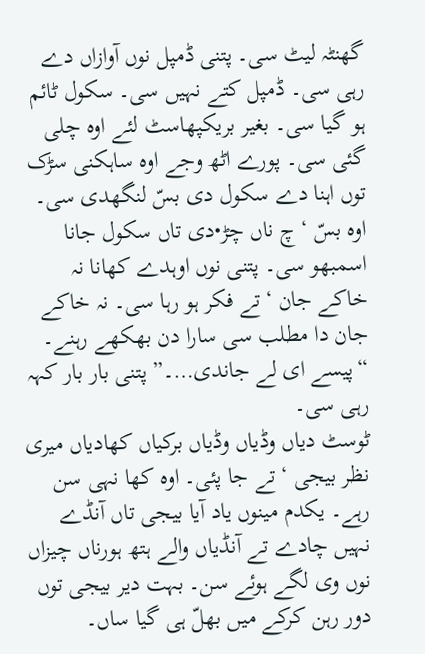گھنٹہ لیٹ سی۔ پتنی ڈمپل نوں آوازاں دے رہی سی۔ ڈمپل کتے نہیں سی۔ سکول ٹائم ہو گیا سی۔ بغیر بریکپھاسٹ لئے اوہ چلی گئی سی۔ پورے اٹھ وجے اوہ ساہکنی سڑک توں اہنا دے سکول دی بسّ لنگھدی سی۔ اوہ بسّ ‘چ ناں چڑ•دی تاں سکول جانا اسمبھو سی۔ پتنی نوں اوہدے کھانا نہ خاکے جان ‘تے فکر ہو رہا سی۔ نہ خاکے جان دا مطلب سی سارا دن بھکھے رہنے۔
“پیسے ای لے جاندی…۔” پتنی بار بار کہہ رہی سی۔
ٹوسٹ دیاں وڈیاں وڈیاں برکیاں کھادیاں میری نظر بیجی ‘تے جا پئی۔ اوہ کھا نہی سن رہے۔ یکدم مینوں یاد آیا بیجی تاں آنڈے نہیں چادے تے آنڈیاں والے ہتھ ہورناں چیزاں نوں وی لگے ہوئے سن۔ بہت دیر بیجی توں دور رہن کرکے میں بھلّ ہی گیا ساں۔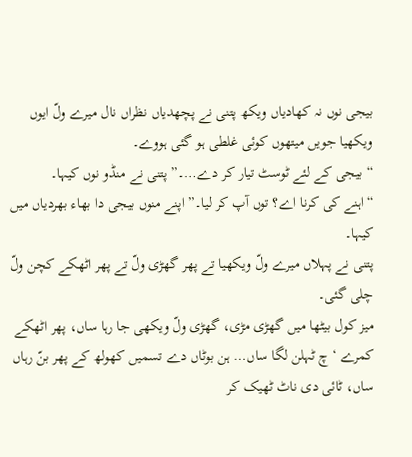بیجی نوں نہ کھادیاں ویکھ پتنی نے پچھدیاں نظراں نال میرے ولّ ایوں ویکھیا جویں میتھوں کوئی غلطی ہو گئی ہووے۔
“بیجی کے لئے ٹوسٹ تیار کر دے…۔” پتنی نے منڈو نوں کیہا۔
“اہنے کی کرنا اے؟ توں آپ کر لیا۔” اپنے منوں بیجی دا بھاء بھردیاں میں کیہا۔
پتنی نے پہلاں میرے ولّ ویکھیا تے پھر گھڑی ولّ تے پھر اٹھکے کچن ولّ چلی گئی۔
میز کول بیٹھا میں گھڑی مڑی، گھڑی ولّ ویکھی جا رہا ساں، پھر اٹھکے کمرے ‘چ ٹہلن لگا ساں… ہن بوٹاں دے تسمیں کھولھ کے پھر بنّ رہاں ساں، ٹائی دی ناٹ ٹھیک کر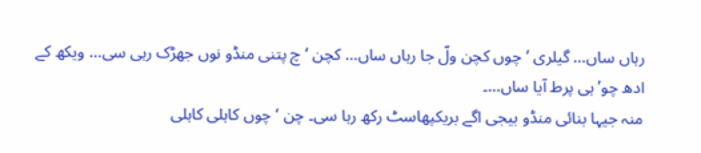رہاں ساں… گیلری ‘چوں کچن ولّ جا رہاں ساں… کچن ‘چ پتنی منڈو نوں جھڑک رہی سی… ویکھ کے ادھ چو’ ہی پرط آیا ساں…۔
منہ جیہا بنائی منڈو بیجی اگے بریکپھاسٹ رکھ رہا سی۔ چن ‘چوں کاہلی کاہلی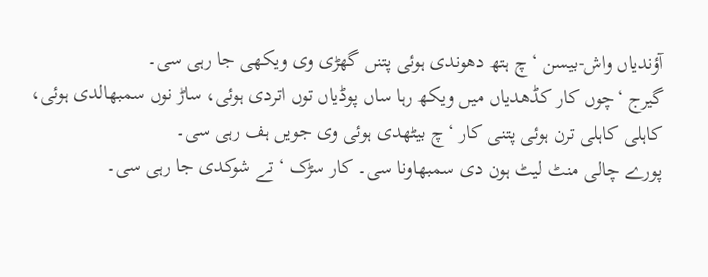آؤندیاں واش-بیسن ‘چ ہتھ دھوندی ہوئی پتنں گھڑی وی ویکھی جا رہی سی۔
گیرج ‘چوں کار کڈھدیاں میں ویکھ رہا ساں پوڈیاں توں اتردی ہوئی، ساڑ نوں سمبھالدی ہوئی، کاہلی کاہلی ترن ہوئی پتنی کار ‘چ بیٹھدی ہوئی وی جویں ہف رہی سی۔
پورے چالی منٹ لیٹ ہون دی سمبھاونا سی۔ کار سڑک ‘تے شوکدی جا رہی سی۔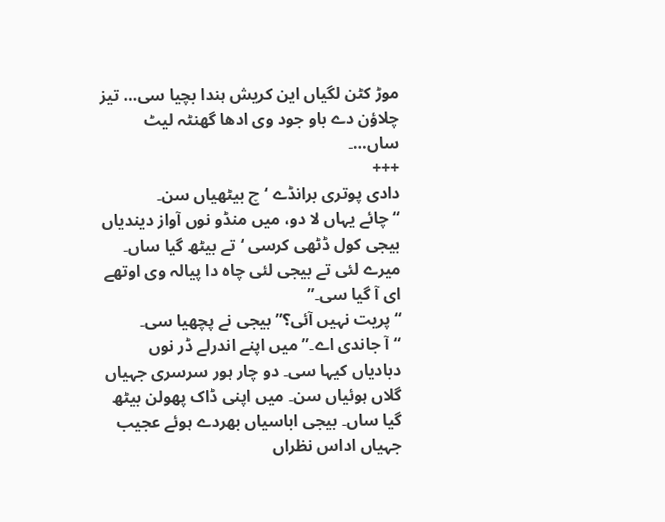موڑ کٹن لگیاں این کریش ہندا بچیا سی… تیز چلاؤن دے باو جود وی ادھا گھنٹہ لیٹ ساں…۔
+++
دادی پوتری برانڈے ‘چ بیٹھیاں سن۔
“چائے یہاں لا دو، میں منڈو نوں آواز دیندیاں بیجی کول ڈٹھی کرسی ‘تے بیٹھ گیا ساں۔ میرے لئی تے بیجی لئی چاہ دا پیالہ وی اوتھے ای آ گیا سی۔”
“پریت نہیں آئی؟” بیجی نے پچھیا سی۔
“آ جاندی اے۔” میں اپنے اندرلے ڈر نوں دبادیاں کیہا سی۔ دو چار ہور سرسری جہیاں گلاں ہوئیاں سن۔ میں اپنی ڈاک پھولن بیٹھ گیا ساں۔ بیجی اباسیاں بھردے ہوئے عجیب جہیاں اداس نظراں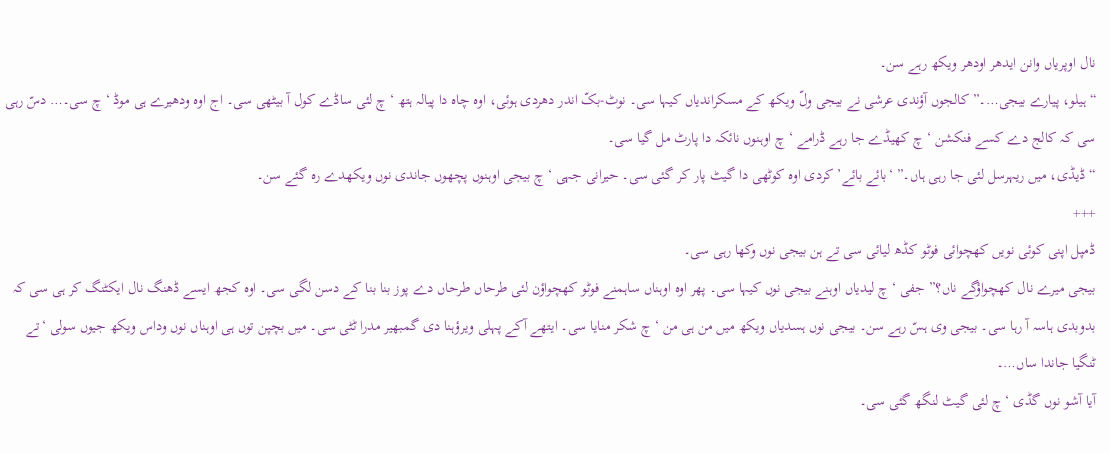نال اوپریاں وانن ایدھر اودھر ویکھ رہے سن۔
“ہیلو، پیارے بیجی…۔” کالجوں آؤندی عرشی نے بیجی ولّ ویکھ کے مسکراندیاں کیہا سی۔ نوٹ-بکّ اندر دھردی ہوئی، اوہ چاہ دا پیالہ ہتھ ‘چ لئی ساڈے کول آ بیٹھی سی۔ اج اوہ ودھیرے ہی موڈ ‘چ سی۔… دسّ رہی سی کہ کالج دے کسے فنکشن ‘چ کھیڈے جا رہے ڈرامے ‘چ اوہنوں نائکہ دا پارٹ مل گیا سی۔
“ڈیڈی، میں ریہرسل لئی جا رہی ہاں۔” ‘بائے بائے’ کردی اوہ کوٹھی دا گیٹ پار کر گئی سی۔ حیرانی جہی ‘چ بیجی اوہنوں پچھوں جاندی نوں ویکھدے رہ گئے سن۔
+++
ڈمپل اپنی کوئی نویں کھچوائی فوٹو کڈھ لیائی سی تے ہن بیجی نوں وکھا رہی سی۔
بیجی میرے نال کھچواؤگے ناں؟” جفی ‘چ لیدیاں اوہنے بیجی نوں کیہا سی۔ پھر اوہ اوہناں ساہمنے فوٹو کھچواؤن لئی طرحاں طرحاں دے پوز بنا بنا کے دسن لگی سی۔ اوہ کجھ ایسے ڈھنگ نال ایکٹنگ کر ہی سی کہ بدوبدی ہاسہ آ رہا سی۔ بیجی وی ہسّ رہے سن۔ بیجی نوں ہسدیاں ویکھ میں من ہی من ‘چ شکر منایا سی۔ ایتھے آکے پہلی ویرؤہنا دی گمبھیر مدرا ٹٹی سی۔ میں بچپن توں ہی اوہناں نوں وداس ویکھ جیوں سولی ‘تے ٹنگیا جاندا ساں…۔
آیا آشو نوں گڈی ‘چ لئی گیٹ لنگھ گئی سی۔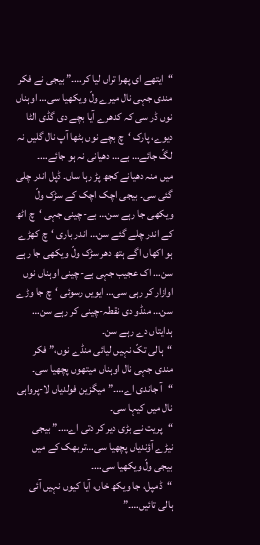“ایتھے ای پھرا تراں لیا کر…۔” بیجی نے فکر مندی جہی نال میرے ولّ ویکھیا سی… اوہناں نوں ڈر سی کہ کدھرے آیا بچے دی گڈی الٹا دیوے، پارک ‘چ بچے نوں بٹھا آپ نال گلیں نہ لگّ جائے… بے… دھیانی نہ ہو جائے…۔
میں منہ دھیانے کجھ پڑ رہا ساں۔ ڈپل اندر چلی گئی سی۔ بیجی اچک اچک کے سڑک ولّ ویکھی جا رہے سن… بے-چینی جہی ‘چ اٹھ کے اندر چلے گئے سن… اندر باری ‘چ کھڑے ہو اکھاں اگے ہتھ دھر سڑک ولّ ویکھی جا رہے سن… اک عجیب جہی بے-چینی اوہناں نوں اوازار کر رہی سی… ایویں رسوئی ‘چ جا وڑے سن… منڈو دی نقطہ-چینی کر رہے سن… ہدایتاں دے رہے سن۔
“ہالی تکّ نہیں لیائی منڈے نوں،” فکر مندی جہی نال اوہناں میتھوں پچھیا سی۔
“آ جاندی اے…۔” میگزین فولدیاں لا-پرواہی نال میں کیہا سی۔
“پریت نے بڑی دیر کر دتی اے…۔” بیجی نیڑے آؤندیاں پچھیا سی…تربھک کے میں بیجی ولّ ویکھیا سی…۔
“ڈمپل، جا ویکھ خاں، آیا کیوں نہیں آئی ہالی تائیں…۔”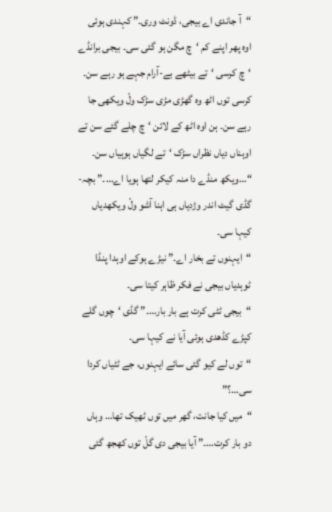“آ جاندی اے بیجی، ڈونٹ وری۔” کہندی ہوئی اوہ پھر اپنے کم ‘چ مگن ہو گئی سی۔ بیجی برانڈے ‘چ کرسی ‘تے بیٹھے بے-آرام جہے ہو رہے سن۔ کرسی توں اٹھ وہ گھڑی مڑی سڑک ولّ ویکھی جا رہے سن۔ ہن اوہ اٹھ کے لائن ‘چ چلے گئے سن تے اوہناں دیاں نظراں سڑک ‘تے لگیاں ہوہیاں سن۔
“…ویکھ منڈے دا منہ کیکر لتھا ہویا اے…۔” بچہ-گڈی گیٹ اندر وڑدیاں ہی اہنا آشو ولّ ویکھدیاں کیہا سی۔
“ایہنوں تے بخار اے۔” نیڑے ہوکے اوہدا پنڈا ٹوہدیاں بیجی نے فکر ظاہر کیتا سی۔
“بیجی ٹٹی کرت ہے بار بار…۔” گڈی ‘چوں گلے کپڑے کڈھدی ہوئی آیا نے کیہا سی۔
“توں لے کیو گئی سائے ایہنوں، جے ٹٹیاں کردا سی…؟”
“میں کیا جانت، گھر میں توں ٹھیک تھا… وہاں دو بار کرت…۔” آیا بیجی دی گلّ توں کھجھ گئی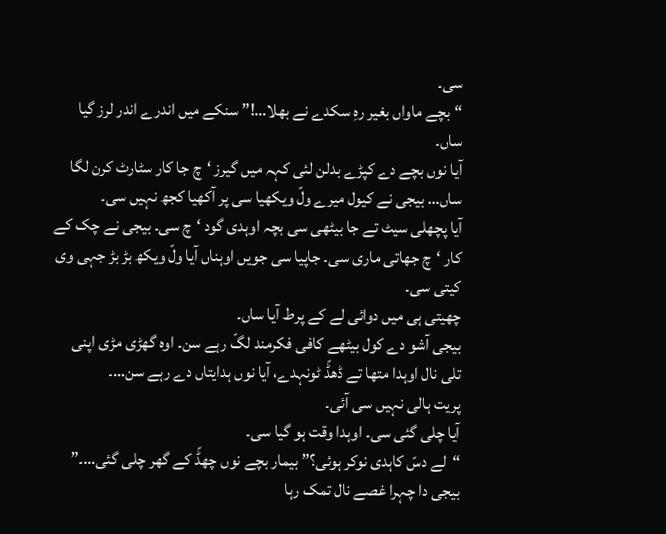سی۔
“بچے ماواں بغیر رہِ سکدے نے بھلا…!” سنکے میں اندرے اندر لرز گیا ساں۔
آیا نوں بچے دے کپڑے بدلن لئی کہہ میں گیرز ‘چ جا کار سٹارٹ کرن لگا ساں… بیجی نے کیول میرے ولّ ویکھیا سی پر آکھیا کجھ نہیں سی۔
آیا پچھلی سیٹ تے جا بیٹھی سی بچہ اوہدی گود ‘چ سی۔ بیجی نے چک کے کار ‘چ جھاتی ماری سی۔ جاپیا سی جویں اوہناں آیا ولّ ویکھ بڑ بڑ جہی وی کیتی سی۔
چھیتی ہی میں دوائی لے کے پرط آیا ساں۔
بیجی آشو دے کول بیٹھے کافی فکرمند لگّ رہے سن۔ اوہ گھڑی مڑی اپنی تلی نال اوہدا متھا تے ڈھڈّ ٹونہدے، آیا نوں ہدایتاں دے رہے سن…۔
پریت ہالی نہیں سی آئی۔
آیا چلی گئی سی۔ اوہدا وقت ہو گیا سی۔
“لے دسّ کاہدی نوکر ہوئی؟” بیمار بچے نوں چھڈّ کے گھر چلی گئی…۔”
بیجی دا چہرا غصے نال تمک رہا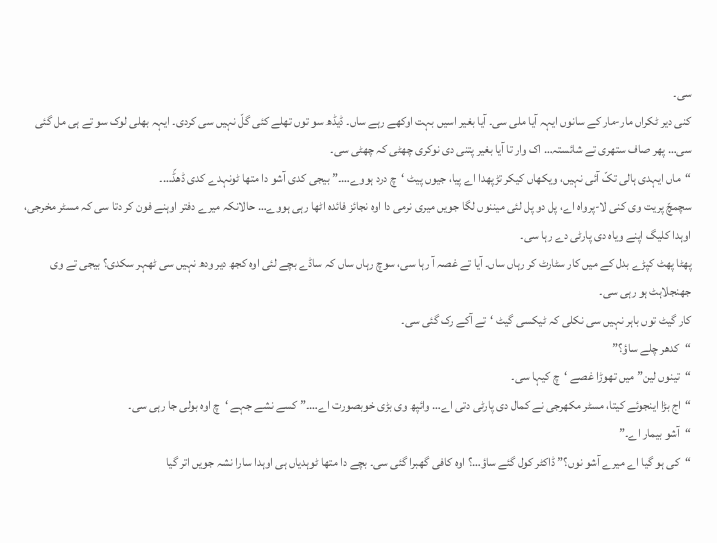سی۔
کنی دیر ٹکراں مار-مار کے سانوں ایہہ آیا ملی سی۔ آیا بغیر اسیں بہت اوکھے رہے ساں۔ ڈیڈھ سو توں تھلے کئی گلّ نہیں سی کردی۔ ایہہ بھلی لوک سو تے ہی مل گئی سی… پھر صاف ستھری تے شائستہ… اک وار تا آیا بغیر پتنی دی نوکری چھٹی کہ چھٹی سی۔
“ماں ایہدی ہالی تکّ آئی نہیں، ویکھاں کیکر تڑپھدا اے پیا، جیوں پیٹ ‘چ درد ہووے…۔” بیجی کدی آشو دا متھا ٹونہدے کدی ڈھڈّ…۔
سچمچّ پریت وی کنی لا-پرواہ اے، پل دو پل لئی میننوں لگا جویں میری نرمی دا اوہ نجائز فائدہ اٹھا رہی ہووے… حالانکہ میرے دفتر اوہنے فون کر دتا سی کہ مسٹر مخرجی، اوہدا کلیگ اپنے ویاہ دی پارٹی دے رہا سی۔
پھٹا پھٹ کپڑے بدل کے میں کار سٹارٹ کر رہاں ساں۔ آیا تے غصہ آ رہا سی، سوچ رہاں ساں کہ ساڈے بچے لئی اوہ کجھ دیر ودھ نہیں سی ٹھہر سکدی؟ بیجی تے وی جھنجلاہٹ ہو رہی سی۔
کار گیٹ توں باہر نہیں سی نکلی کہ ٹیکسی گیٹ ‘تے آکے رک گئی سی۔
“کدھر چلے ساؤ؟”
“تینوں لین” میں تھوڑا غصے ‘چ کیہا سی۔
“اج بڑا اینجوئے کیتا، مسٹر مکھرجی نے کمال دی پارٹی دتی اے… وائپھ وی بڑی خوبصورت اے…۔” کسے نشے جہے ‘چ اوہ بولی جا رہی سی۔
“آشو بیمار اے۔”
“کی ہو گیا اے میرے آشو نوں؟” ڈاکٹر کول گئے ساؤ…؟ اوہ کافی گھبرا گئی سی۔ بچے دا متھا ٹوہدیاں ہی اوہدا سارا نشہ جویں اتر گیا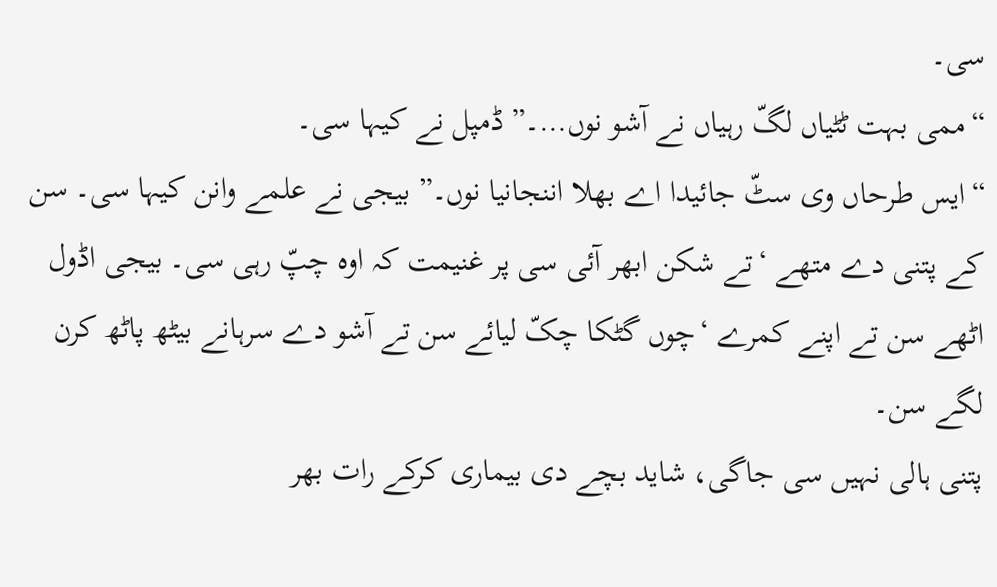سی۔
“ممی بہت ٹٹیاں لگّ رہیاں نے آشو نوں…۔” ڈمپل نے کیہا سی۔
“ایس طرحاں وی سٹّ جائیدا اے بھلا اننجانیا نوں۔” بیجی نے علمے وانن کیہا سی۔ سن کے پتنی دے متھے ‘تے شکن ابھر آئی سی پر غنیمت کہ اوہ چپّ رہی سی۔ بیجی اڈول اٹھے سن تے اپنے کمرے ‘چوں گٹکا چکّ لیائے سن تے آشو دے سرہانے بیٹھ پاٹھ کرن لگے سن۔
پتنی ہالی نہیں سی جاگی، شاید بچے دی بیماری کرکے رات بھر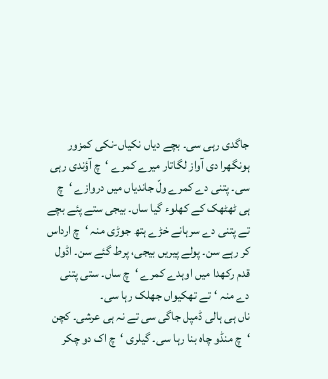جاگدی رہی سی۔ بچے دیاں نکیاں-نکی کمزور ہونگھرا دی آواز لگاتار میرے کمرے ‘چ آؤندی رہی سی۔ پتنی دے کمرے ولّ جاندیاں میں دروازے ‘چ ہی ٹھٹھک کے کھلوء گیا ساں۔ بیجی ستے پئے بچے تے پتنی دے سرہانے خڑے ہتھ جوڑی منہ ‘چ ارداس کر رہے سن۔ پولے پیریں بیجی، پرط گئے سن۔ اڈول قدم رکھدا میں اوہدے کمرے ‘چ ساں۔ ستی پتنی دے منہ ‘تے تھکیواں جھلک رہا سی۔
ناں ہی ہالی ڈمپل جاگی سی تے نہ ہی عرشی۔ کچن ‘چ منڈو چاہ بنا رہا سی۔ گیلری ‘چ اک دو چکر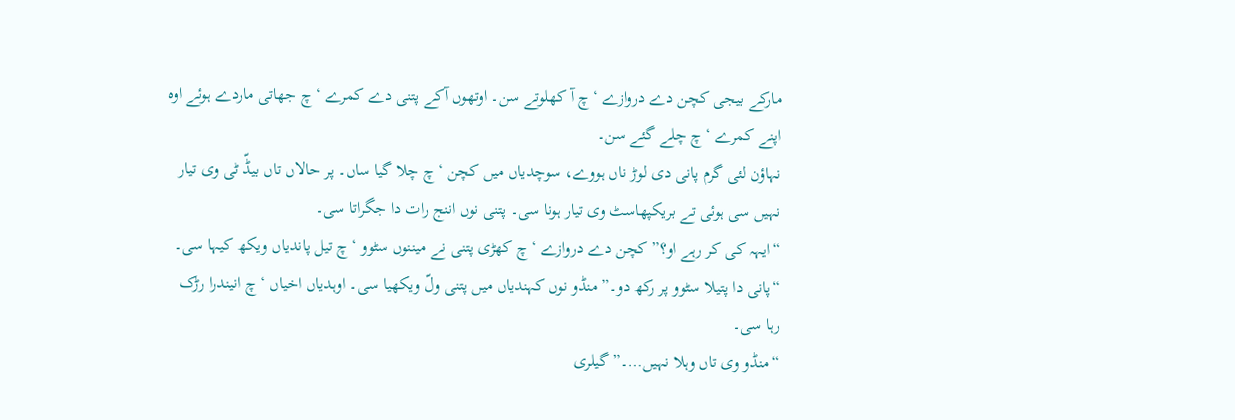مارکے بیجی کچن دے دروازے ‘چ آ کھلوتے سن۔ اوتھوں آکے پتنی دے کمرے ‘چ جھاتی ماردے ہوئے اوہ اپنے کمرے ‘چ چلے گئے سن۔
نہاؤن لئی گرم پانی دی لوڑ ناں ہووے، سوچدیاں میں کچن ‘چ چلا گیا ساں۔ پر حالاں تاں بیڈّ ٹی وی تیار نہیں سی ہوئی تے بریکپھاسٹ وی تیار ہونا سی۔ پتنی نوں اننج رات دا جگراتا سی۔
“ایہہ کی کر رہے او؟” کچن دے دروازے ‘چ کھڑی پتنی نے میننوں سٹوو ‘چ تیل پاندیاں ویکھ کیہا سی۔
“پانی دا پتیلا سٹوو پر رکھ دو۔” منڈو نوں کہندیاں میں پتنی ولّ ویکھیا سی۔ اوہدیاں اخیاں ‘چ انیندرا رڑک رہا سی۔
“منڈو وی تاں وہلا نہیں…۔” گیلری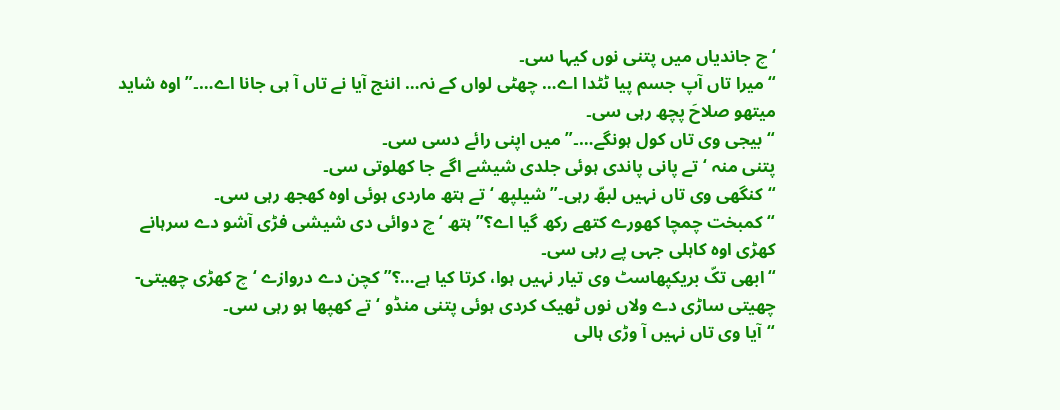‘چ جاندیاں میں پتنی نوں کیہا سی۔
“میرا تاں آپ جسم پیا ٹٹدا اے… چھٹی لواں کے نہ… اننج آیا نے تاں آ ہی جانا اے…۔” اوہ شاید میتھو صلاحَ پچھ رہی سی۔
“بیجی وی تاں کول ہونگے…۔” میں اپنی رائے دسی سی۔
پتنی منہ ‘تے پانی پاندی ہوئی جلدی شیشے اگے جا کھلوتی سی۔
“کنگھی وی تاں نہیں لبھّ رہی۔” شیلپھ ‘تے ہتھ ماردی ہوئی اوہ کھجھ رہی سی۔
“کمبخت چمچا کھورے کتھے رکھ گیا اے؟” ہتھ ‘چ دوائی دی شیشی فڑی آشو دے سرہانے کھڑی اوہ کاہلی جہی پے رہی سی۔
“ابھی تکّ بریکپھاسٹ وی تیار نہیں ہوا، کرتا کیا ہے…؟” کچن دے دروازے ‘چ کھڑی چھیتی-چھیتی ساڑی دے ولاں نوں ٹھیک کردی ہوئی پتنی منڈو ‘تے کھپھا ہو رہی سی۔
“آیا وی تاں نہیں آ وڑی ہالی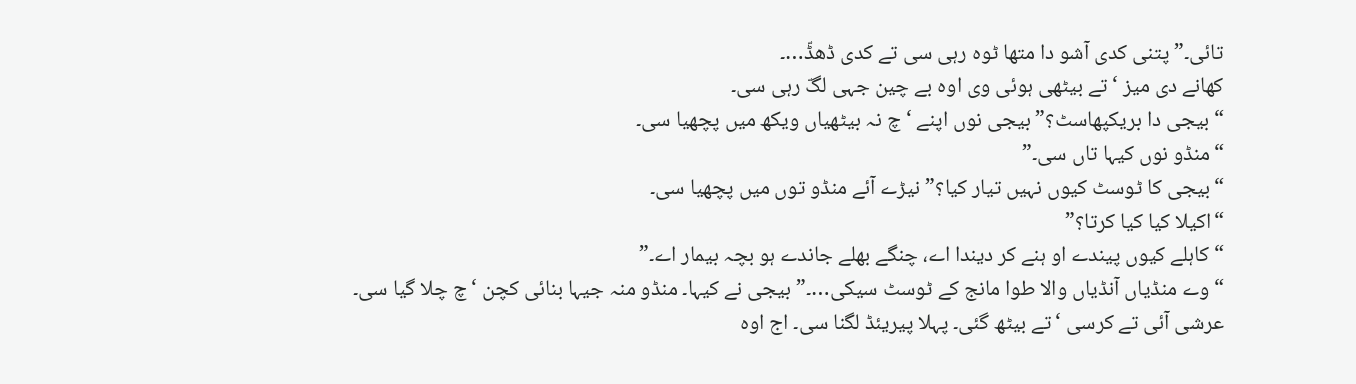تائی۔” پتنی کدی آشو دا متھا ٹوہ رہی سی تے کدی ڈھڈّ…۔
کھانے دی میز ‘تے بیٹھی ہوئی وی اوہ بے چین جہی لگّ رہی سی۔
“بیجی دا بریکپھاسٹ؟” بیجی نوں اپنے ‘چ نہ بیٹھیاں ویکھ میں پچھیا سی۔
“منڈو نوں کیہا تاں سی۔”
“بیجی کا ٹوسٹ کیوں نہیں تیار کیا؟” نیڑے آئے منڈو توں میں پچھیا سی۔
“اکیلا کیا کیا کرتا؟”
“کاہلے کیوں پیندے او ہنے کر دیندا اے، چنگے بھلے جاندے ہو بچہ بیمار اے۔”
“وے منڈیاں آنڈیاں والا طوا مانج کے ٹوسٹ سیکی…۔” بیجی نے کیہا۔ منڈو منہ جیہا بنائی کچن ‘چ چلا گیا سی۔
عرشی آئی تے کرسی ‘تے بیٹھ گئی۔ پہلا پیریئڈ لگنا سی۔ اج اوہ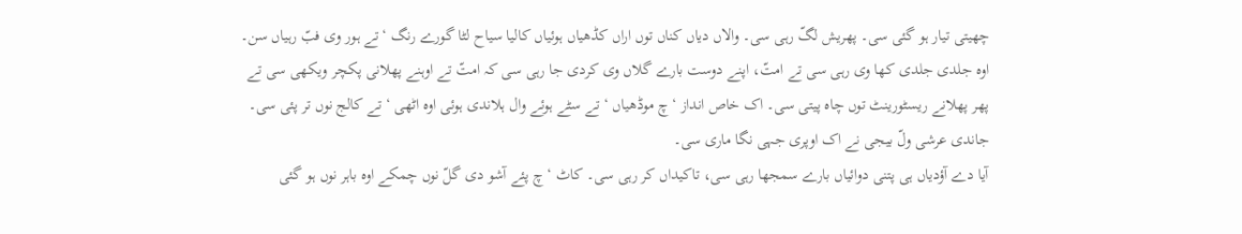چھیتی تیار ہو گئی سی۔ پھریش لگّ رہی سی۔ والاں دیاں کناں توں اراں کڈھیاں ہوئیاں کالیا سیاح لٹا گورے رنگ ‘تے ہور وی فبّ رہیاں سن۔ اوہ جلدی جلدی کھا وی رہی سی تے امتّ، اپنے دوست بارے گلاں وی کردی جا رہی سی کہ امتّ تے اوہنے پھلانی پکچر ویکھی سی تے پھر پھلانے ریسٹورینٹ توں چاہ پیتی سی۔ اک خاص انداز ‘چ موڈھیاں ‘تے سٹے ہوئے وال ہلاندی ہوئی اوہ اٹھی ‘تے کالج نوں تر پئی سی۔
جاندی عرشی ولّ بیجی نے اک اوپری جہی نگا ماری سی۔
آیا دے آؤدیاں ہی پتنی دوائیاں بارے سمجھا رہی سی، تاکیداں کر رہی سی۔ کاٹ ‘چ پئے آشو دی گلّ نوں چمکے اوہ باہر نوں ہو گئی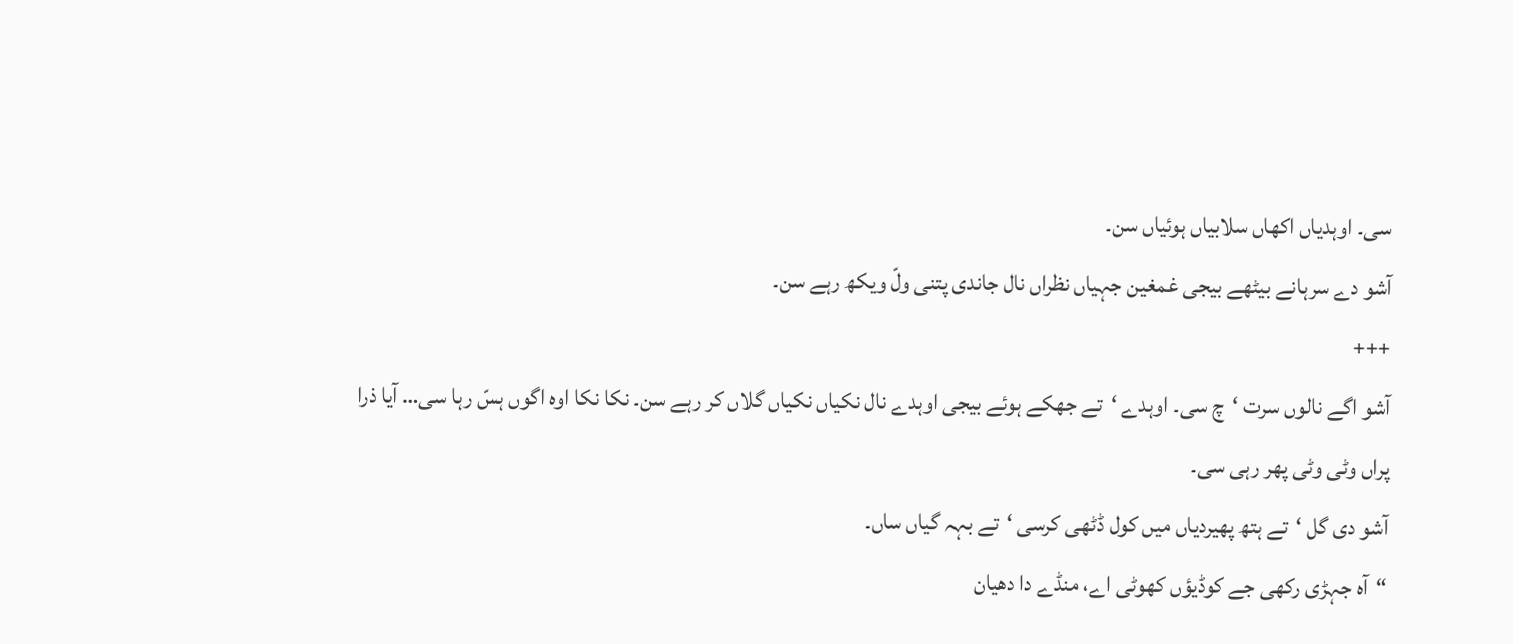سی۔ اوہدیاں اکھاں سلابیاں ہوئیاں سن۔
آشو دے سرہانے بیٹھے بیجی غمغین جہیاں نظراں نال جاندی پتنی ولّ ویکھ رہے سن۔
+++
آشو اگے نالوں سرت ‘چ سی۔ اوہدے ‘تے جھکے ہوئے بیجی اوہدے نال نکیاں نکیاں گلاں کر رہے سن۔ نکا نکا اوہ اگوں ہسّ رہا سی… آیا ذرا پراں وٹی وٹی پھر رہی سی۔
آشو دی گل ‘تے ہتھ پھیردیاں میں کول ڈٹھی کرسی ‘تے بہہ گیاں ساں۔
“آہ جہڑی رکھی جے کوڈیؤں کھوٹی اے، منڈے دا دھیان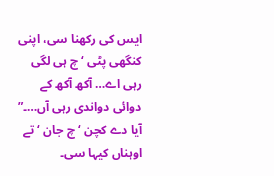ایس کی رکھنا سی، اپنی کنگھی پٹی ‘چ ہی لگی رہی اے… آکھ آکھ کے دوائی دواندی رہی آں…۔” آیا دے کچن ‘چ جان ‘تے اوہناں کیہا سی۔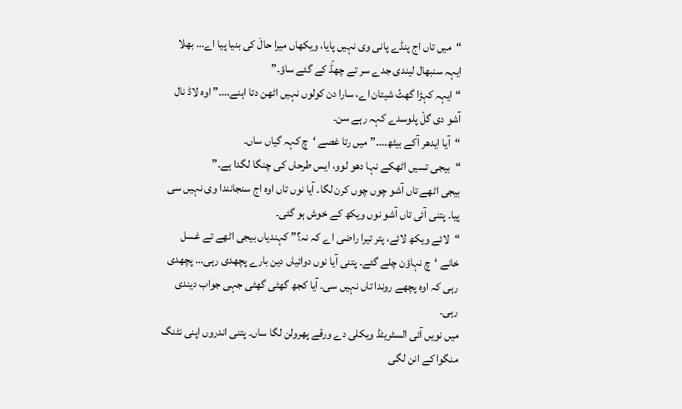“میں تاں اج پنڈے پانی وی نہیں پایا، ویکھاں میرا حالَ کی بنیا پیا اے… بھلا ایہہ سنبھال لیندی جدے سر تے چھڈّ کے گئے ساؤ۔”
“ایہہ کہڑا گھٹّ شیتان اے، سارا دن کولوں نہیں اٹھن دتا اہنے…۔” اوہ لاڈ نال آشو دی گلّ پلوسدے کہہ رہے سن۔
“آیا ایدھر آکے بیٹھ…۔” میں رتا غصے ‘چ کہہ گیاں ساں۔
“بیجی تسیں اٹھکے نہا دھو لوو، ایس طرحاں کی چنگا لگدا ہے۔”
بیجی اٹھے تاں آشو چوں چوں کرن لگا۔ آیا نوں تاں اوہ اج سنجانندا وی نہیں سی پیا۔ پتنی آئی تاں آشو نوں ویکھ کے خوش ہو گئی۔
“لائے ویکھ لائے، پتر تیرا راضی اے کہ نہ؟” کہندیاں بیجی اٹھے تے غسل خانے ‘چ نہاؤن چلے گئے۔ پتنی آیا نوں دوائیاں دین بارے پچھدی رہی… پچھدی رہی کہ اوہ پچھے روندا تاں نہیں سی۔ آیا کجھ گھٹی گھٹی جہی جواب دیندی رہی۔
میں نویں آئی السٹریٹڈ ویکلی دے ورقے پھرولن لگا ساں۔ پتنی اندروں اپنی نٹنگ منگوا کے انن لگی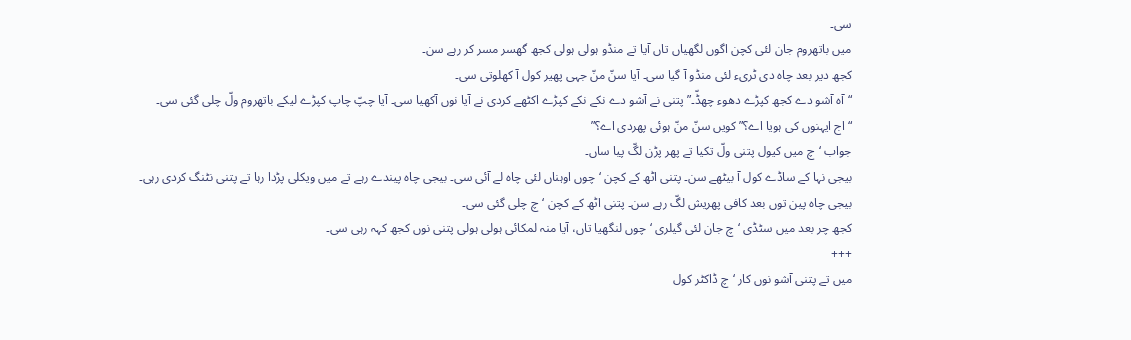سی۔
میں باتھروم جان لئی کچن اگوں لگھیاں تاں آیا تے منڈو ہولی ہولی کجھ گھسر مسر کر رہے سن۔
کجھ دیر بعد چاہ دی ٹریء لئی منڈو آ گیا سی۔ آیا سنّ منّ جہی پھیر کول آ کھلوتی سی۔
“آہ آشو دے کجھ کپڑے دھوء چھڈّ۔” پتنی نے آشو دے نکے نکے کپڑے اکٹھے کردی نے آیا نوں آکھیا سی۔ آیا چپّ چاپ کپڑے لیکے باتھروم ولّ چلی گئی سی۔
“اج ایہنوں کی ہویا اے؟” کویں سنّ منّ ہوئی پھردی اے؟”
جواب ‘چ میں کیول پتنی ولّ تکیا تے پھر پڑن لگّ پیا ساں۔
بیجی نہا کے ساڈے کول آ بیٹھے سن۔ پتنی اٹھ کے کچن ‘چوں اوہناں لئی چاہ لے آئی سی۔ بیجی چاہ پیندے رہے تے میں ویکلی پڑدا رہا تے پتنی نٹنگ کردی رہی۔
بیجی چاہ پین توں بعد کافی پھریش لگّ رہے سن۔ پتنی اٹھ کے کچن ‘چ چلی گئی سی۔
کجھ چر بعد میں سٹڈی ‘چ جان لئی گیلری ‘چوں لنگھیا تاں، آیا منہ لمکائی ہولی ہولی پتنی نوں کجھ کہہ رہی سی۔
+++
میں تے پتنی آشو نوں کار ‘چ ڈاکٹر کول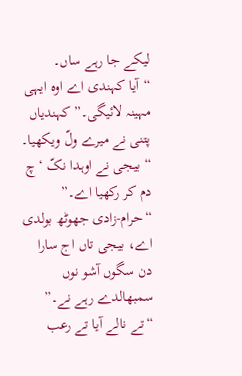لیکے جا رہے ساں۔
“آیا کہندی اے اوہ ایہی مہینہ لائیگی۔” کہندیاں پتنی نے میرے ولّ ویکھیا۔
“بیجی نے اوہدا نکّ ‘چ دم کر رکھیا اے۔”
“حرام-زادی جھوٹھ بولدی اے، بیجی تاں اج سارا دن سگوں آشو نوں سمبھالدے رہے نے۔”
“تے نالے آیا تے رعب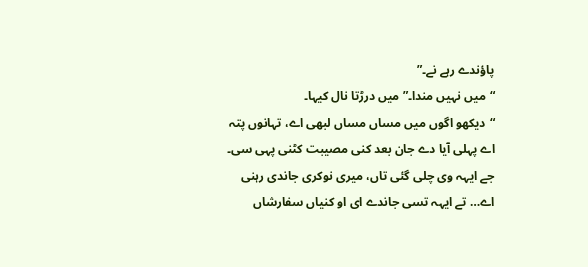پاؤندے رہے نے۔”
“میں نہیں مندا۔” میں درڑتا نال کیہا۔
“دیکھو اگوں میں مساں مساں لبھی اے، تہانوں پتہ اے پہلی آیا دے جان بعد کنی مصیبت کٹنی پہی سی۔ جے ایہہ وی چلی گئی تاں، میری نوکری جاندی رہنی اے… تے ایہہ تسی جاندے ای او کنیاں سفارشاں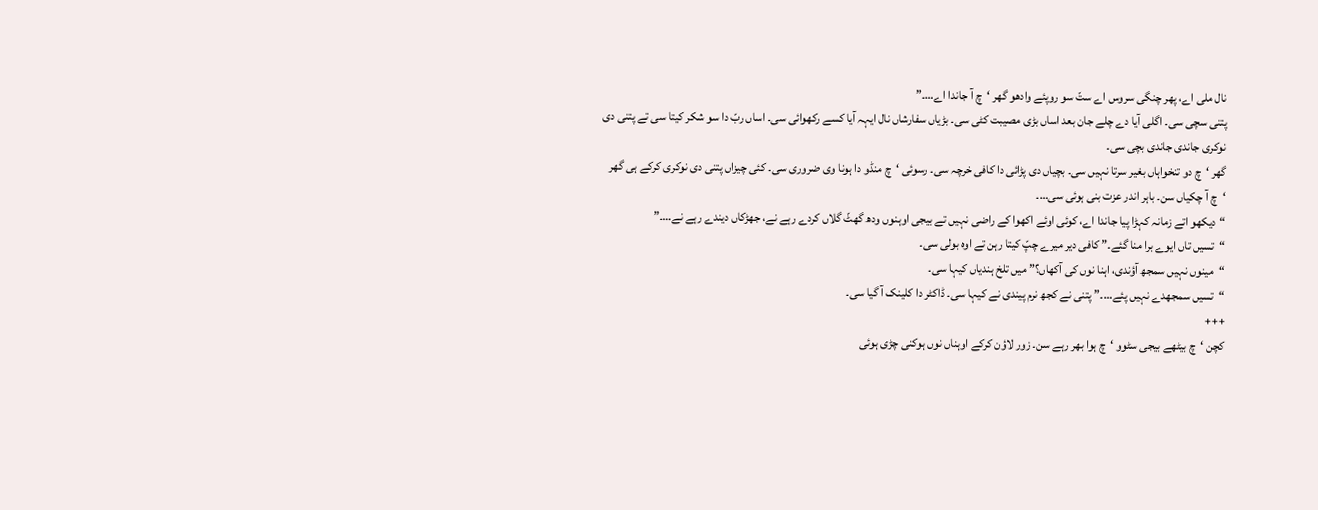نال ملی اے، پھر چنگی سروس اے ستّ سو روپئے وادھو گھر ‘چ آ جاندا اے…۔”
پتنی سچی سی۔ اگلی آیا دے چلے جان بعد اساں بڑی مصیبت کٹی سی۔ بڑیاں سفارشاں نال ایہہ آیا کسے رکھوائی سی۔ اساں ربّ دا سو شکر کیتا سی تے پتنی دی نوکری جاندی جاندی بچی سی۔
گھر ‘چ دو تنخواہاں بغیر سرتا نہیں سی۔ بچیاں دی پڑائی دا کافی خرچہ سی۔ رسوئی ‘چ منڈو دا ہونا وی ضروری سی۔ کئی چیزاں پتنی دی نوکری کرکے ہی گھر ‘چ آ چکیاں سن۔ باہر اندر عزت بنی ہوئی سی…۔
“دیکھو اتے زمانہ کہڑا پیا جاندا اے، کوئی اوئے اکھوا کے راضی نہیں تے بیجی اوہنوں ودھ گھٹّ گلاں کردے رہے نے، جھڑکاں دیندے رہے نے…۔”
“تسیں تاں ایوے برا منا گئے۔” کافی دیر میرے چپّ کیتا رہن تے اوہ بولی سی۔
“مینوں نہیں سمجھ آؤندی، اہنا نوں کی آکھاں؟” میں تلخ ہندیاں کیہا سی۔
“تسیں سمجھدے نہیں پئے…۔” پتنی نے کجھ نرم پیندی نے کیہا سی۔ ڈاکٹر دا کلینک آ گیا سی۔
+++
کچن ‘چ بیٹھے بیجی سٹوو ‘چ ہوا بھر رہے سن۔ زور لاؤن کرکے اوہناں نوں ہوکنی چڑی ہوئی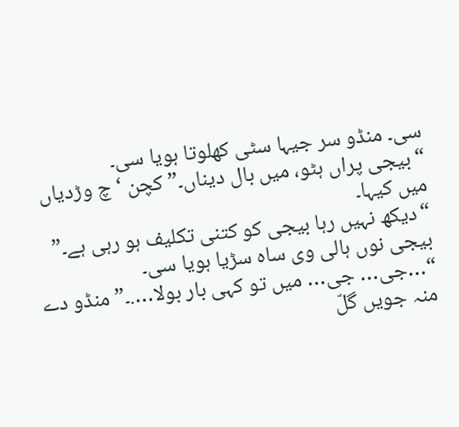سی۔ منڈو سر جیہا سٹی کھلوتا ہویا سی۔
“بیجی پراں ہٹو، میں بال دیناں۔” کچن ‘چ وڑدیاں میں کیہا۔
“دیکھ نہیں رہا بیجی کو کتنی تکلیف ہو رہی ہے۔” بیجی نوں ہالی وی ساہ سڑیا ہویا سی۔
“…جی… جی… میں تو کہی بار بولا….۔” منڈو دے منہ جویں گلّ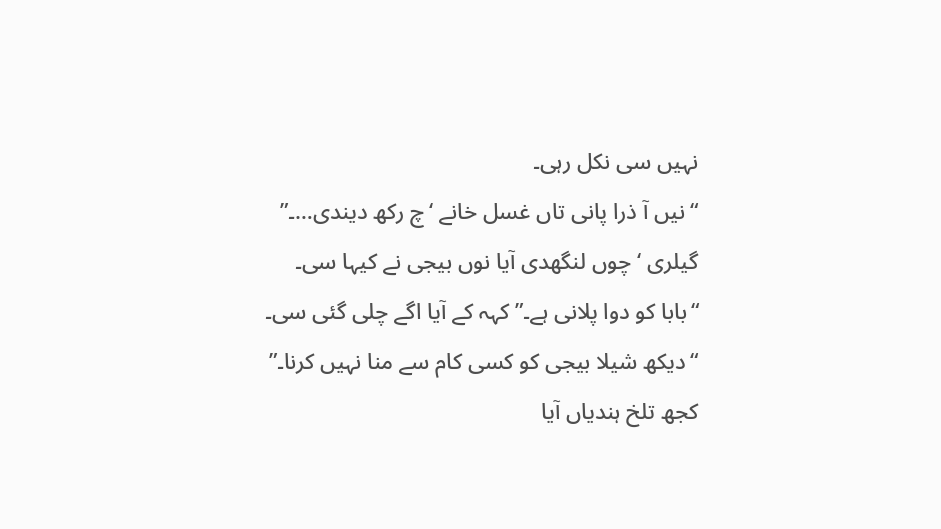نہیں سی نکل رہی۔
“نیں آ ذرا پانی تاں غسل خانے ‘چ رکھ دیندی…۔” گیلری ‘چوں لنگھدی آیا نوں بیجی نے کیہا سی۔
“بابا کو دوا پلانی ہے۔” کہہ کے آیا اگے چلی گئی سی۔
“دیکھ شیلا بیجی کو کسی کام سے منا نہیں کرنا۔” کجھ تلخ ہندیاں آیا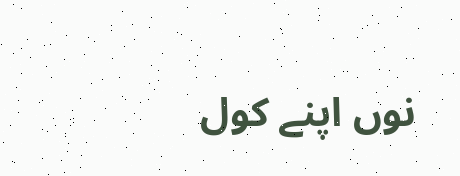نوں اپنے کول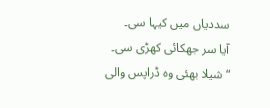سددیاں میں کیہا سی۔
آیا سر جھکائی کھڑی سی۔
“شیلا بھئی وہ ڈراپس والی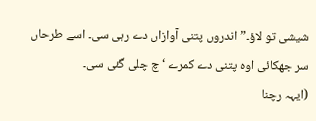شیشی تو لاؤ۔” اندروں پتنی آوازاں دے رہی سی۔ اسے طرحاں سر جھکائی اوہ پتنی دے کمرے ‘چ چلی گئی سی۔
(ایہہ رچنا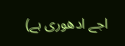اجے ادھوری ہے)